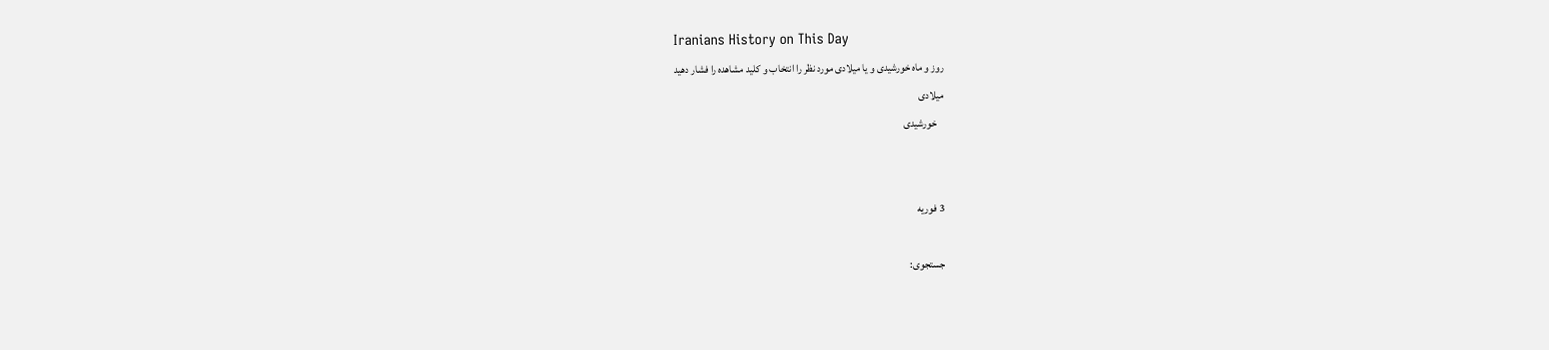Iranians History on This Day
روز و ماه خورشیدی و یا میلادی مورد نظر را انتخاب و كلید مشاهده را فشار دهید
میلادی
   خورشیدی


3 فوريه

جستجوی: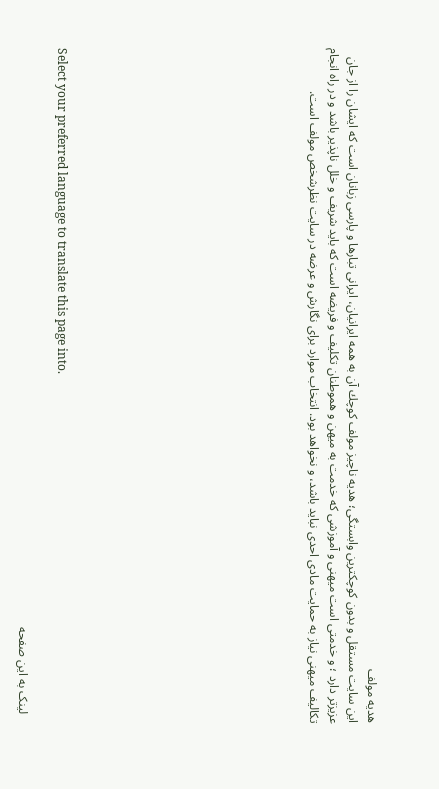هدیه مولف
این سایت مستقل و بدون كوچكترین وابستگی؛ هدیه ناچیز مولف كوچك آن به همه ایرانیان، ایرانی تبارها و پارسی زبانان است كه ایشان را از جان عزیزتر دارد ؛ و خدمتی است میهنی و آموزشی كه خدمت به میهن و هموطنان تكلیف و فریضه است كه باید شریف و خلل ناپذیر باشد و در راه انجام تكالیف میهنی نیاز به حمایت مادی احدی نباید باشد، و نخواهد بود. انتخاب موارد برای نگارش و عرضه در سایت نظرشخص مولف است.












Select your preferred language to translate this page into.

   لینک به این صفحه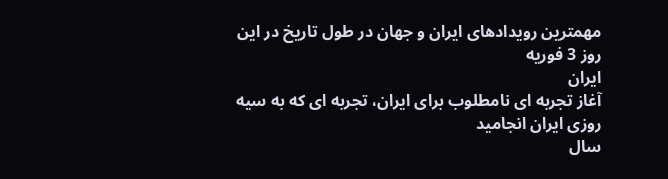مهمترین رویدادهای ایران و جهان در طول تاریخ در این روز 3 فوريه
ایران
آغاز تجربه ای نامطلوب برای ایران، تجربه ای كه به سیه روزی ایران انجامید
سال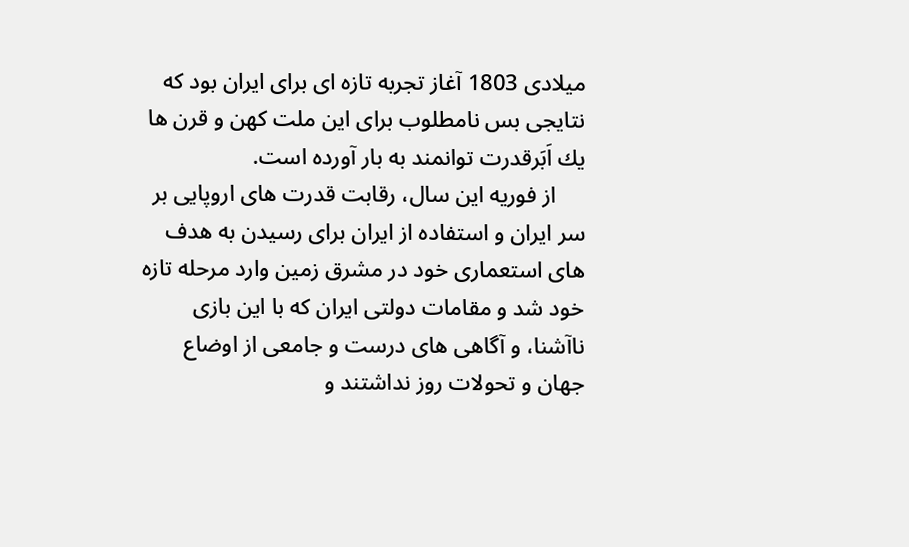میلادی 1803 آغاز تجربه تازه ای برای ایران بود كه نتایجی بس نامطلوب برای این ملت كهن و قرن ها یك اَبَرقدرت توانمند به بار آورده است.
     از فوریه این سال، رقابت قدرت های اروپایی بر سر ایران و استفاده از ایران برای رسیدن به هدف های استعماری خود در مشرق زمین وارد مرحله تازه خود شد و مقامات دولتی ایران كه با این بازی ناآشنا، و آگاهی های درست و جامعی از اوضاع جهان و تحولات روز نداشتند و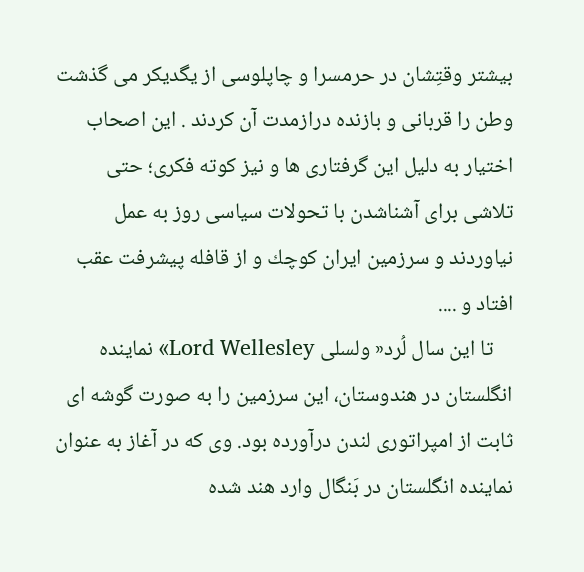بیشتر وقتِشان در حرمسرا و چاپلوسی از یگدیكر می گذشت وطن را قربانی و بازنده درازمدت آن كردند . این اصحاب اختیار به دلیل این گرفتاری ها و نیز كوته فكری؛ حتی تلاشی برای آشناشدن با تحولات سیاسی روز به عمل نیاوردند و سرزمین ایران كوچك و از قافله پیشرفت عقب افتاد و ....
    تا این سال لُرد« ولسلی Lord Wellesley» نماینده انگلستان در هندوستان، این سرزمین را به صورت گوشه ای ثابت از امپراتوری لندن درآورده بود. وی كه در آغاز به عنوان نماینده انگلستان در بَنگال وارد هند شده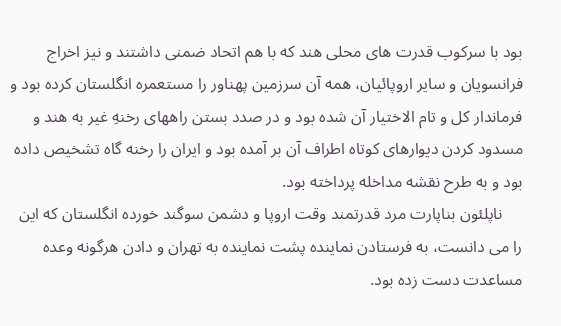بود با سركوب قدرت های محلی هند كه با هم اتحاد ضمنی داشتند و نیز اخراج فرانسویان و سایر اروپائیان، همه آن سرزمین پهناور را مستعمره انگلستان كرده بود و فرماندار كل و تام الاختیار آن شده بود و در صدد بستن راههای رخنهِ غیر به هند و مسدود كردن دیوارهای كوتاه اطراف آن بر آمده بود و ایران را رخنه گاه تشخیص داده بود و به طرح نقشه مداخله پرداخته بود.
     ناپلئون بناپارت مرد قدرتمند وقت اروپا و دشمن سوگند خورده انگلستان كه این را می دانست، به فرستادن نماینده پشت نماینده به تهران و دادن هرگونه وعده مساعدت دست زده بود.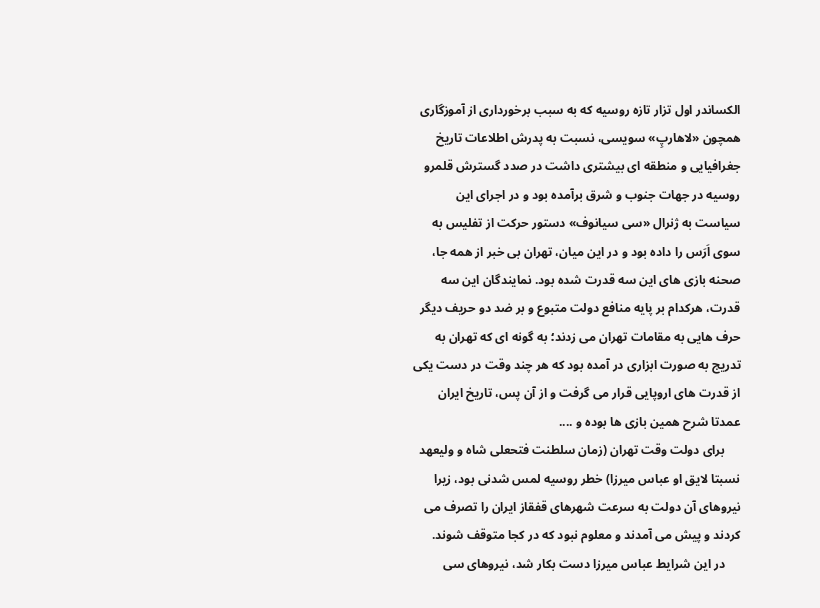الكساندر اول تزار تازه روسیه كه به سبب برخورداری از آموزگاری همچون «لاهارپِ» سویسی، نسبت به پدرش اطلاعات تاریخ جغرافیایی و منطقه ای بیشتری داشت در صدد گسترش قلمرو روسیه در جهات جنوب و شرق برآمده بود و در اجرای این سیاست به ژنرال «سی سیانوف» دستور حركت از تفلیس به سوی اَرَس را داده بود و در این میان، تهران بی خبر از همه جا، صحنه بازی های این سه قدرت شده بود. نمایندگان این سه قدرت، هركدام بر پایه منافع دولت متبوع و بر ضد دو حریف دیگر حرف هایی به مقامات تهران می زدند؛ به گونه ای كه تهران به تدریج به صورت ابزاری در آمده بود كه هر چند وقت در دست یكی از قدرت های اروپایی قرار می گرفت و از آن پس، تاریخ ایران عمدتا شرح همین بازی ها بوده و ....
     برای دولت وقت تهران (زمان سلطنت فتحعلی شاه و ولیعهد نسبتا لایق او عباس میرزا) خطر روسیه لمس شدنی بود، زیرا نیروهای آن دولت به سرعت شهرهای قفقاز ایران را تصرف می كردند و پیش می آمدند و معلوم نبود كه در كجا متوقف شوند.
     در این شرایط عباس میرزا دست بكار شد، نیروهای سی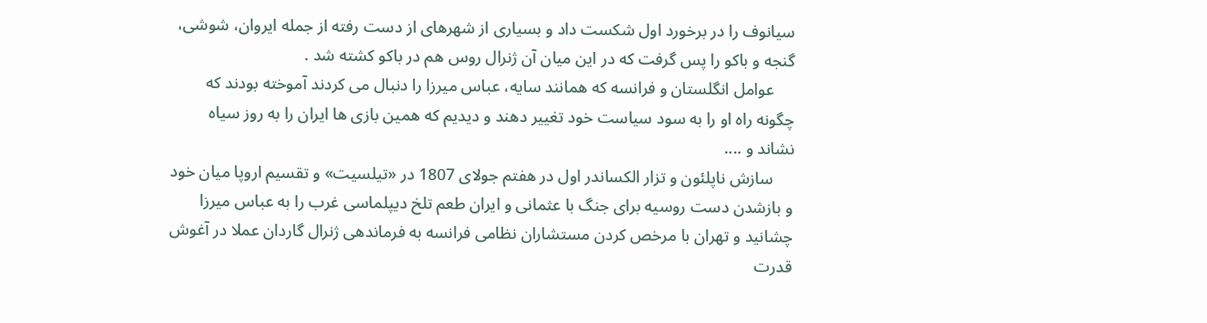سیانوف را در برخورد اول شكست داد و بسیاری از شهرهای از دست رفته از جمله ایروان، شوشی، گنجه و باكو را پس گرفت كه در این میان آن ژنرال روس هم در باكو كشته شد .
     عوامل انگلستان و فرانسه كه همانند سایه، عباس میرزا را دنبال می كردند آموخته بودند كه چگونه راه او را به سود سیاست خود تغییر دهند و دیدیم كه همین بازی ها ایران را به روز سیاه نشاند و ....
     سازش ناپلئون و تزار الكساندر اول در هفتم جولای 1807 در «تیلسیت» و تقسیم اروپا میان خود و بازشدن دست روسیه برای جنگ با عثمانی و ایران طعم تلخ دیپلماسی غرب را به عباس میرزا چشانید و تهران با مرخص كردن مستشاران نظامی فرانسه به فرماندهی ژنرال گاردان عملا در آغوش قدرت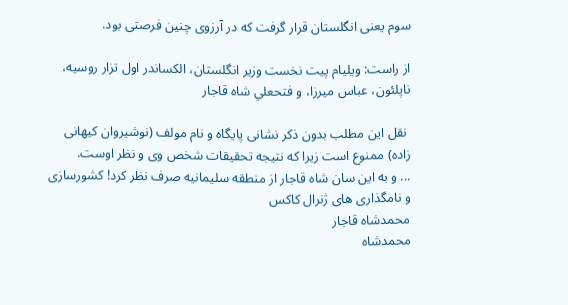سوم یعنی انگلستان قرار گرفت كه در آرزوی چنین فرصتی بود.

از راست: ويليام پيت نخست وزير انگلستان، الكساندر اول تزار روسيه، ناپلئون، عباس ميرزا، و فتحعلي شاه قاجار

 نقل این مطلب بدون ذکر نشانی پایگاه و نام مولف (نوشیروان کیهانی زاده) ممنوع است زیرا که نتیجه تحقیقات شخص وی و نظر اوست.
... و به این سان شاه قاجار از منطقه سلیمانیه صرف نظر كرد! کشورسازی و نامگذاری های ژنرال کاکس
محمدشاه قاجار
محمدشاه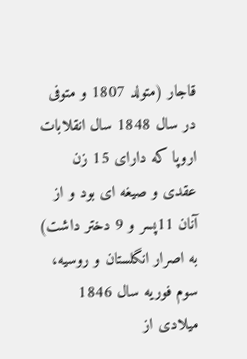قاجار (متولد 1807 و متوفی در سال 1848 سال انقلابات اروپا که دارای 15 زن عقدی و صیغه ای بود و از آنان 11پسر و 9 دختر داشت) به اصرار انگلستان و روسیه، سوم فوریه سال 1846 میلادی از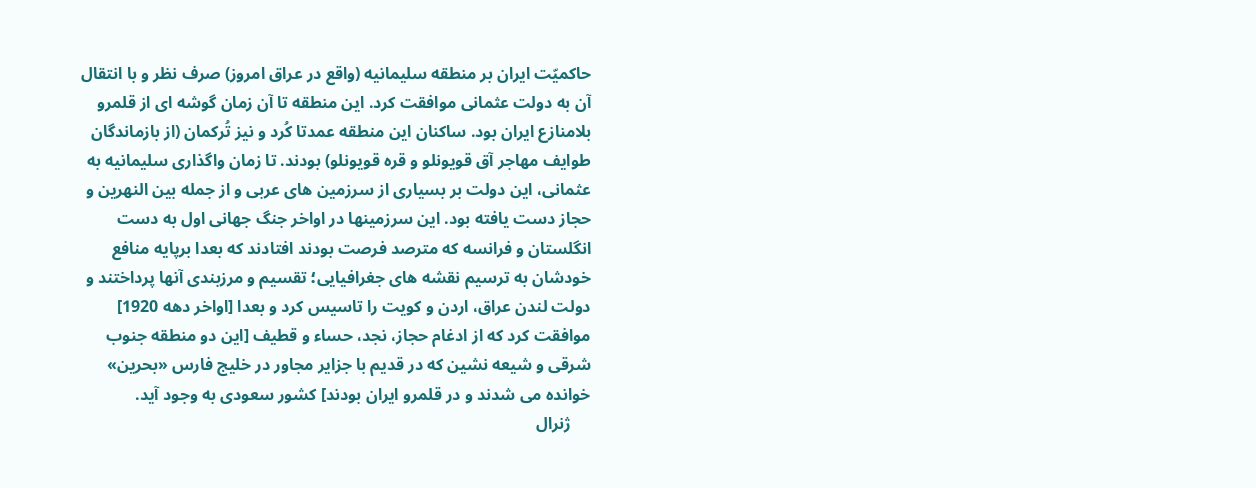حاكمیّت ایران بر منطقه سلیمانیه (واقع در عراق امروز) صرف نظر و با انتقال آن به دولت عثمانی موافقت كرد. این منطقه تا آن زمان گوشه ای از قلمرو بلامنازع ایران بود. ساكنان این منطقه عمدتا کُرد و نیز تُركمان (از بازماندگان طوایف مهاجر آق قویونلو و قره قویونلو) بودند. تا زمان واگذاری سلیمانیه به عثمانی، این دولت بر بسیاری از سرزمین های عربی و از جمله بین النهرین و حجاز دست یافته بود. این سرزمینها در اواخر جنگ جهانی اول به دست انگلستان و فرانسه که مترصد فرصت بودند افتادند که بعدا برپایه منافع خودشان به ترسیم نقشه های جغرافیایی؛ تقسیم و مرزبندی آنها پرداختند و دولت لندن عراق، اردن و کویت را تاسیس کرد و بعدا [اواخر دهه 1920] موافقت کرد که از ادغام حجاز، نجد، حساء و قطیف [این دو منطقه جنوب شرقی و شیعه نشین كه در قدیم با جزایر مجاور در خلیج فارس «بحرین» خوانده می شدند و در قلمرو ایران بودند] کشور سعودی به وجود آید.
     ژنرال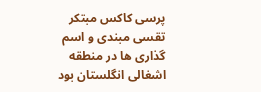پرسی کاکس مبتکر تقسی مبندی و اسم گذاری ها در منطقه اشغالی انگلستان بود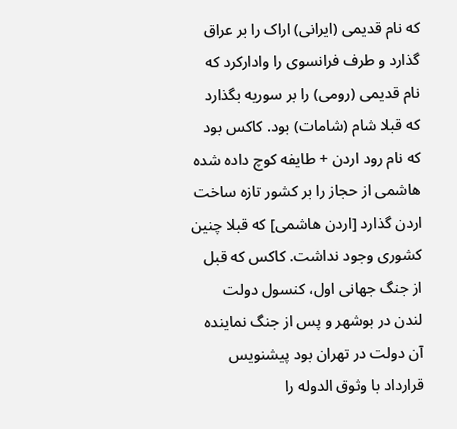که نام قدیمی (ایرانی) اراک را بر عراق گذارد و طرف فرانسوی را وادارکرد که نام قدیمی (رومی) را بر سوریه بگذارد که قبلا شام (شامات) بود. کاکس بود که نام رود اردن + طایفه کوچ داده شده هاشمی از حجاز را بر کشور تازه ساخت اردن گذارد [اردن هاشمی] که قبلا چنین کشوری وجود نداشت. کاکس که قبل از جنگ جهانی اول، کنسول دولت لندن در بوشهر و پس از جنگ نماینده آن دولت در تهران بود پیشنویس قرارداد با وثوق الدوله را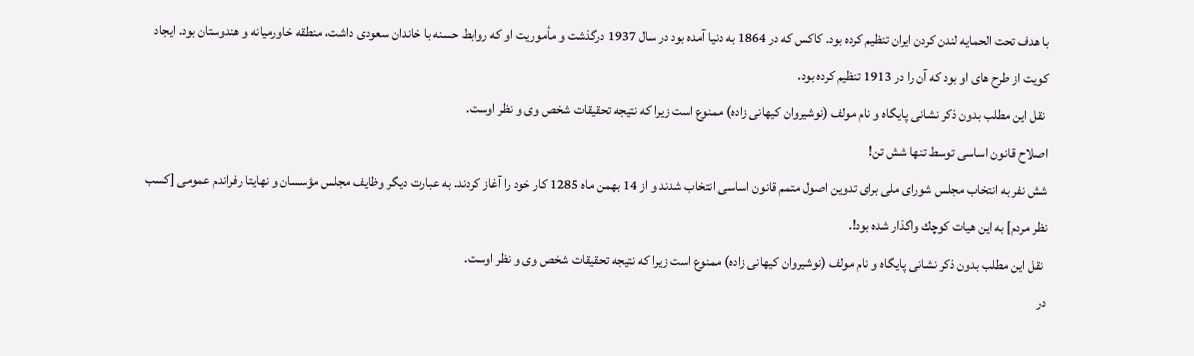با هدف تحت الحمایه لندن کردن ایران تنظیم کرده بود. کاکس که در 1864 به دنیا آمده بود در سال 1937 درگذشت و مأموریت او که روابط حسنه با خاندان سعودی داشت، منطقه خاورمیانه و هندوستان بود. ایجاد کویت از طرح های او بود که آن را در 1913 تنظیم کرده بود.
 نقل این مطلب بدون ذکر نشانی پایگاه و نام مولف (نوشیروان کیهانی زاده) ممنوع است زیرا که نتیجه تحقیقات شخص وی و نظر اوست.
اصلاح قانون اساسی توسط تنها شش تن!
شش نفر به انتخاب مجلس شورای ملی برای تدوین اصول متمم قانون اساسی انتخاب شدند و از 14 بهمن ماه 1285 كار خود را آغاز كردند. به عبارت دیگر وظایف مجلس مؤسسان و نهایتا رفراندم عمومی [کسب نظر مردم] به این هیات كوچك واگذار شده بود!.
 نقل این مطلب بدون ذکر نشانی پایگاه و نام مولف (نوشیروان کیهانی زاده) ممنوع است زیرا که نتیجه تحقیقات شخص وی و نظر اوست.
در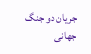جریان دو جنگ جهانی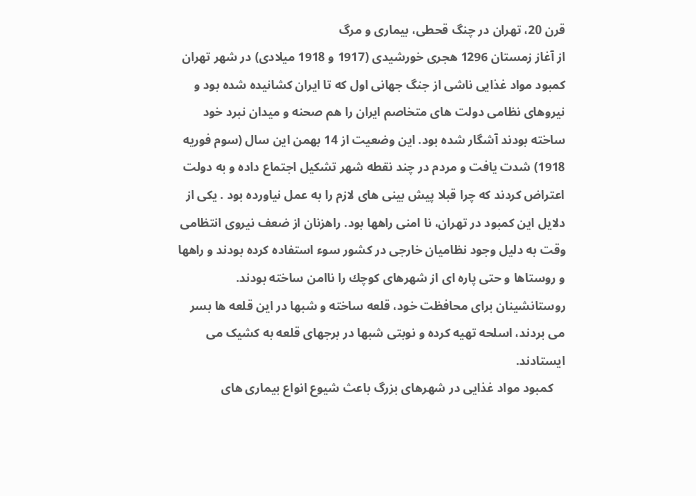قرن 20، تهران در چنگ قحطی، بیماری و مرگ
از آغاز زمستان 1296 هجری خورشیدی (1917 و 1918 میلادی) در شهر تهران كمبود مواد غذایی ناشی از جنگ جهانی اول که تا ایران کشانیده شده بود و نیروهای نظامی دولت های متخاصم ایران را هم صحنه و میدان نبرد خود ساخته بودند آشگار شده بود. این وضعیت از 14 بهمن این سال (سوم فوریه 1918) شدت یافت و مردم در چند نقطه شهر تشكیل اجتماع داده و به دولت اعتراض كردند كه چرا قبلا پیش بینی های لازم را به عمل نیاورده بود . یكی از دلایل این كمبود در تهران، نا امنی راهها بود. راهزنان از ضعف نیروی انتظامی وقت به دلیل وجود نظامیان خارجی در كشور سوء استفاده كرده بودند و راهها و روستاها و حتی پاره ای از شهرهای كوچك را ناامن ساخته بودند. روستانشینان برای محافظت خود، قلعه ساخته و شبها در این قلعه ها بسر می بردند، اسلحه تهیه کرده و نوبتی شبها در برجهای قلعه به کشیک می ایستادند.
    کمبود مواد غذایی در شهرهای بزرگ باعث شیوع انواع بیماری های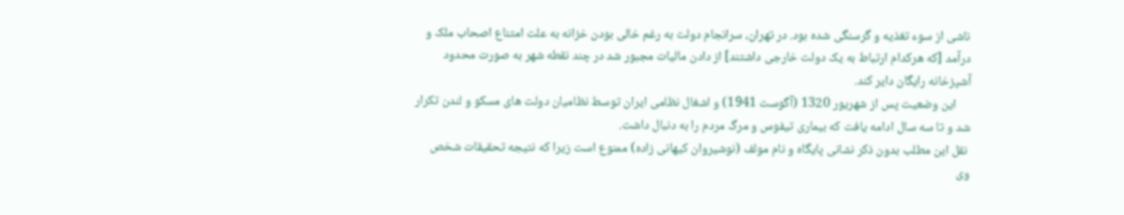ناشی از سوء تغذیه و گرسنگی شده بود. در تهران، سرانجام دولت به رغم خالی بودن خزانه به علت امتناع اصحاب ملک و درآمد [که هرکدام ارتباط به یک دولت خارجی داشتند] از دادن مالیات مجبور شد در چند نقطه شهر به صورت محدود آشپزخانه رایگان دایر كند.
     این وضعیت پس از شهریور 1320 (آگوست 1941) و اشغال نظامی ایران توسط نظامیان دولت های مسکو و لندن تکرار شد و تا سه سال ادامه یافت که بیماری تیفوس و مرگ مردم را به دنبال داشت.
 نقل این مطلب بدون ذکر نشانی پایگاه و نام مولف (نوشیروان کیهانی زاده) ممنوع است زیرا که نتیجه تحقیقات شخص وی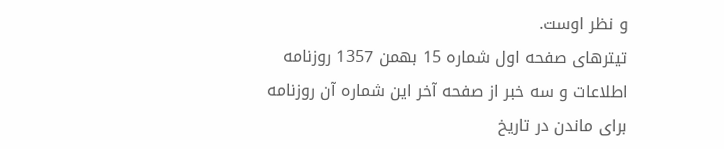و نظر اوست.
تیترهای صفحه اول شماره 15 بهمن 1357 روزنامه اطلاعات و سه خبر از صفحه آخر این شماره آن روزنامه برای ماندن در تاریخ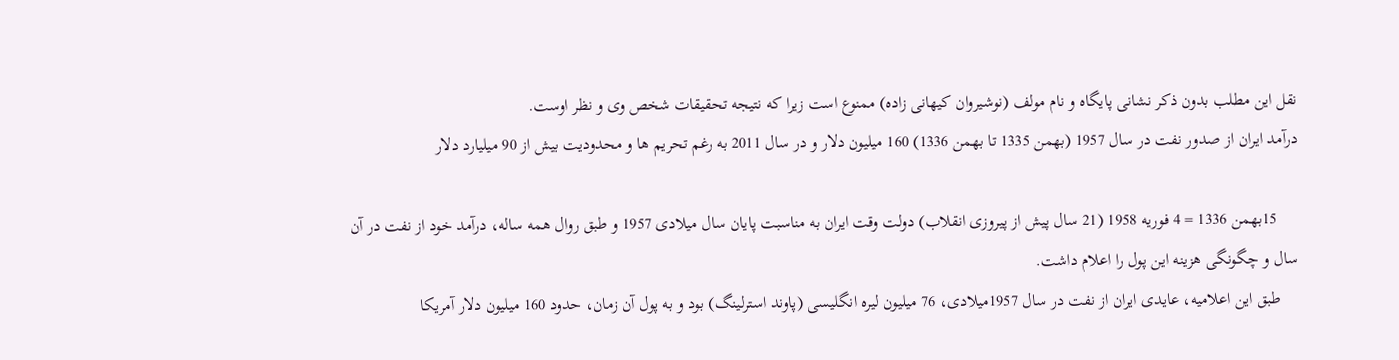نقل این مطلب بدون ذکر نشانی پایگاه و نام مولف (نوشیروان کیهانی زاده) ممنوع است زیرا که نتیجه تحقیقات شخص وی و نظر اوست.
درآمد ایران از صدور نفت در سال 1957 (بهمن 1335 تا بهمن 1336) 160 میلیون دلار و در سال 2011 به رغم تحریم ها و محدودیت بیش از 90 میلیارد دلار

     15بهمن 1336 = 4 فوریه 1958 (21 سال پیش از پیروزی انقلاب) دولت وقت ایران به مناسبت پایان سال میلادی 1957 و طبق روال همه ساله، درآمد خود از نفت در آن سال و چگونگی هزینه این پول را اعلام داشت.
    طبق این اعلامیه، عایدی ایران از نفت در سال 1957میلادی، 76 میلیون لیره انگلیسی (پاوند استرلینگ) بود و به پول آن زمان، حدود 160 میلیون دلار آمریکا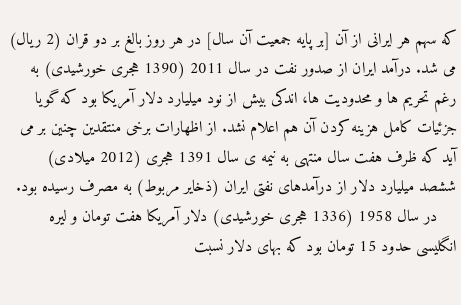كه سهم هر ایرانی از آن [بر پایه جمعیت آن سال] در هر روز بالغ بر دو قران (2 ریال) می شد. درآمد ایران از صدور نفت در سال 2011 (1390 هجری خورشیدی) به رغم تحریم ها و محدودیت ها، اندکی بیش از نود میلیارد دلار آمریکا بود که گویا جزئیات کامل هزینه کردن آن هم اعلام نشد. از اظهارات برخی منتقدین چنین بر می آید که ظرف هفت سال منتهی به نیمه ی سال 1391 هجری (2012 میلادی) ششصد میلیارد دلار از درآمدهای نفتی ایران (ذخایر مربوط) به مصرف رسیده بود.
    در سال 1958 (1336 هجری خورشیدی) دلار آمریکا هفت تومان و لیره انگلیسی حدود 15 تومان بود که بهای دلار نسبت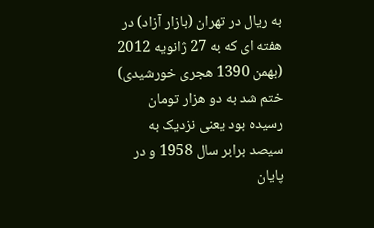به ریال در تهران (بازار آزاد) در هفته ای که به 27 ژانویه 2012 (بهمن 1390 هجری خورشیدی) ختم شد به دو هزار تومان رسیده بود یعنی نزدیک به سیصد برابر سال 1958 و در پایان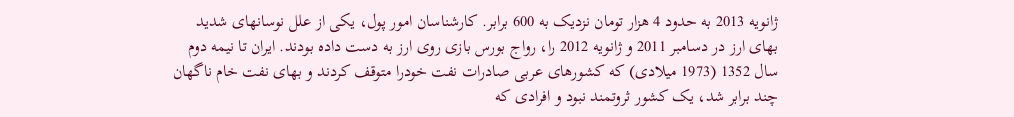ژانویه 2013 به حدود 4 هزار تومان نزدیک به 600 برابر. کارشناسان امور پول، یکی از علل نوسانهای شدید بهای ارز در دسامبر 2011 و ژانویه 2012 را، رواج بورس بازی روی ارز به دست داده بودند. ایران تا نیمه دوم سال 1352 (1973 میلادی) که کشورهای عربی صادرات نفت خودرا متوقف کردند و بهای نفت خام ناگهان چند برابر شد، یک کشور ثروتمند نبود و افرادی که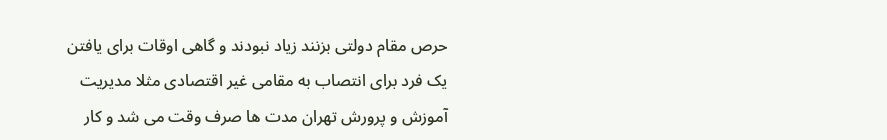حرص مقام دولتی بزنند زیاد نبودند و گاهی اوقات برای یافتن یک فرد برای انتصاب به مقامی غیر اقتصادی مثلا مدیریت آموزش و پرورش تهران مدت ها صرف وقت می شد و کار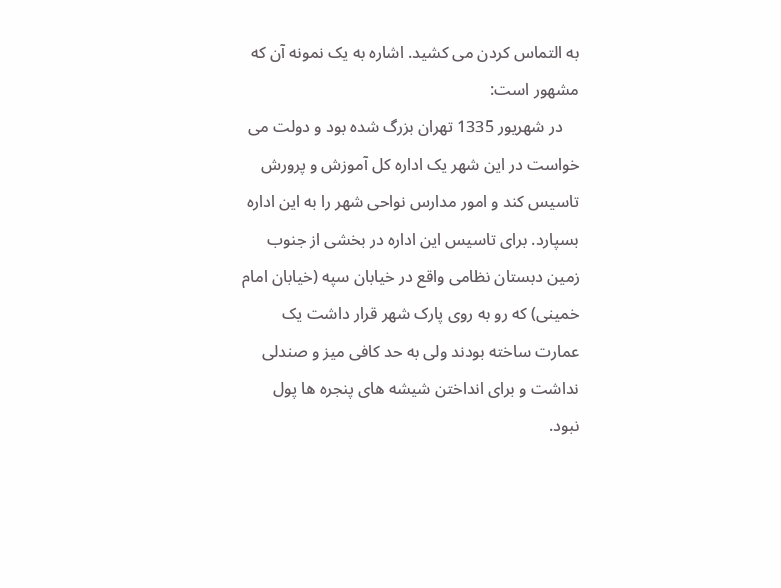به التماس کردن می کشید. اشاره به یک نمونه آن که مشهور است:
    در شهریور 1335 تهران بزرگ شده بود و دولت می خواست در این شهر یک اداره کل آموزش و پرورش تاسیس کند و امور مدارس نواحی شهر را به این اداره بسپارد. برای تاسیس این اداره در بخشی از جنوب زمین دبستان نظامی واقع در خیابان سپه (خیابان امام خمینی) که رو به روی پارک شهر قرار داشت یک عمارت ساخته بودند ولی به حد کافی میز و صندلی نداشت و برای انداختن شیشه های پنجره ها پول نبود.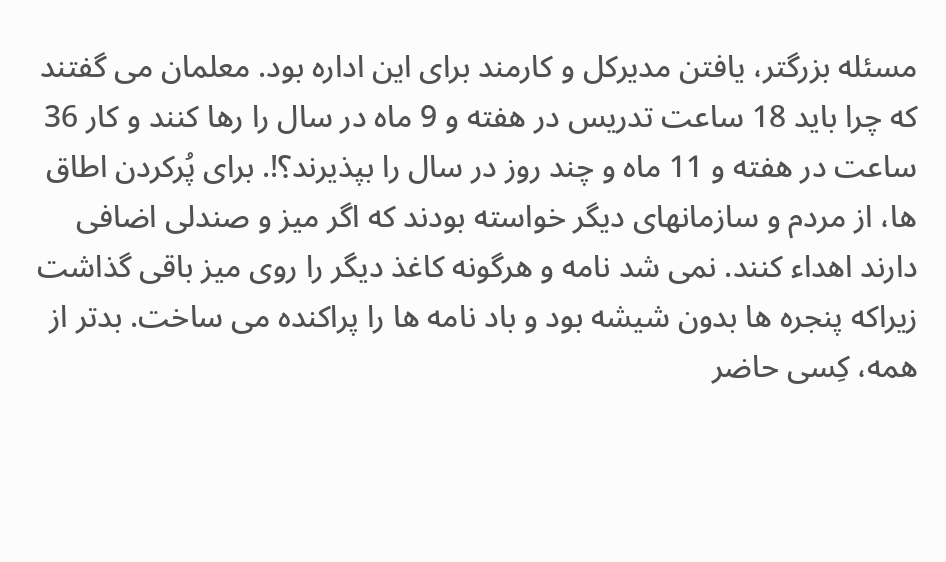مسئله بزرگتر، یافتن مدیرکل و کارمند برای این اداره بود. معلمان می گفتند که چرا باید 18 ساعت تدریس در هفته و 9 ماه در سال را رها کنند و کار 36 ساعت در هفته و 11 ماه و چند روز در سال را بپذیرند؟!. برای پُرکردن اطاق ها، از مردم و سازمانهای دیگر خواسته بودند که اگر میز و صندلی اضافی دارند اهداء کنند. نمی شد نامه و هرگونه کاغذ دیگر را روی میز باقی گذاشت زیراکه پنجره ها بدون شیشه بود و باد نامه ها را پراکنده می ساخت. بدتر از همه، کِسی حاضر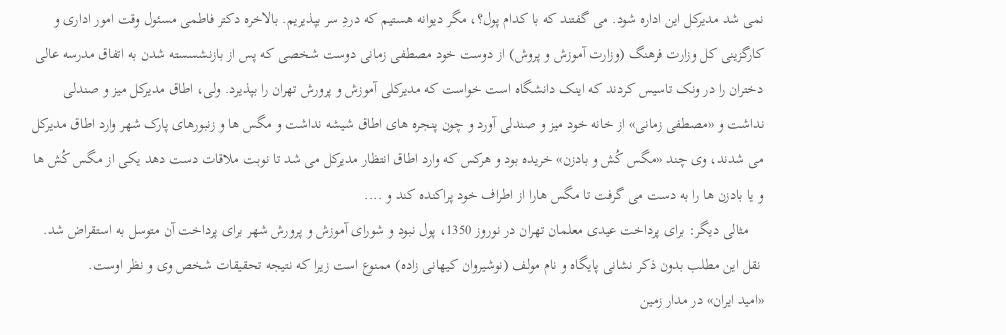نمی شد مدیرکل این اداره شود. می گفتند که با کدام پول؟، مگر دیوانه هستیم که دردِ سر بپذیریم. بالاخره دکتر فاطمی مسئول وقت امور اداری و کارگزینی کل وزارت فرهنگ (وزارت آموزش و پروش) از دوست خود مصطفی زمانی دوست شخصی که پس از بازنشسسته شدن به اتفاق مدرسه عالی دختران را در ونک تاسیس کردند که اینک دانشگاه است خواست که مدیرکلی آموزش و پرورش تهران را بپذیرد. ولی، اطاق مدیرکل میز و صندلی نداشت و «مصطفی زمانی» از خانه خود میز و صندلی آورد و چون پنجره های اطاق شیشه نداشت و مگس ها و زنبورهای پارک شهر وارد اطاق مدیرکل می شدند، وی چند «مگس کُش و بادزن» خریده بود و هرکس که وارد اطاق انتظار مدیرکل می شد تا نوبت ملاقات دست دهد یکی از مگس کُش ها و یا بادزن ها را به دست می گرفت تا مگس هارا از اطراف خود پراکنده کند و ....
    مثالی دیگر: برای پرداخت عیدی معلمان تهران در نوروز 1350، پول نبود و شورای آموزش و پرورش شهر برای پرداخت آن متوسل به استقراض شد.
 نقل این مطلب بدون ذکر نشانی پایگاه و نام مولف (نوشیروان کیهانی زاده) ممنوع است زیرا که نتیجه تحقیقات شخص وی و نظر اوست.
«امید ایران» در مدار زمین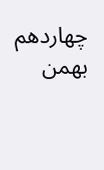چهاردهم بهمن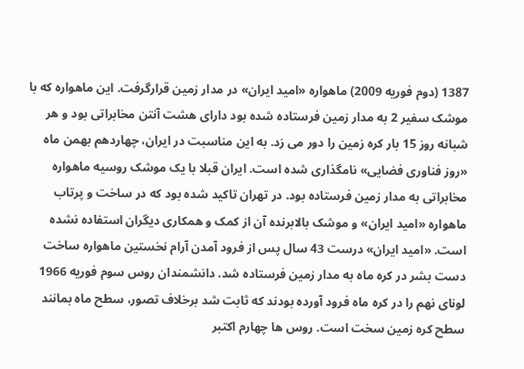1387 (دوم فوریه 2009) ماهواره «امید ایران» در مدار زمین قرارگرفت. این ماهواره که با موشک سفیر 2 به مدار زمین فرستاده شده بود دارای هشت آنتن مخابراتی بود و هر شبانه روز 15 بار کره زمین را دور می زد. به این مناسبت در ایران، چهاردهم بهمن ماه «روز فناوری فضایی» نامگذاری شده است. ایران قبلا با یک موشک روسیه ماهواره مخابراتی به مدار زمین فرستاده بود. در تهران تاکید شده بود که در ساخت و پرتاب ماهواره «امید ایران» و موشک بالابرنده آن از کمک و همکاری دیگران استفاده نشده است. «امید ایران» درست 43 سال پس از فرود آمدن آرام نخستین ماهواره ساخت دست بشر در کره ماه به مدار زمین فرستاده شد. دانشمندان روس سوم فوریه 1966 لونای نهم را در کره ماه فرود آورده بودند که ثابت شد برخلاف تصور، سطح ماه بمانند سطح کره زمین سخت است. روس ها چهارم اکتبر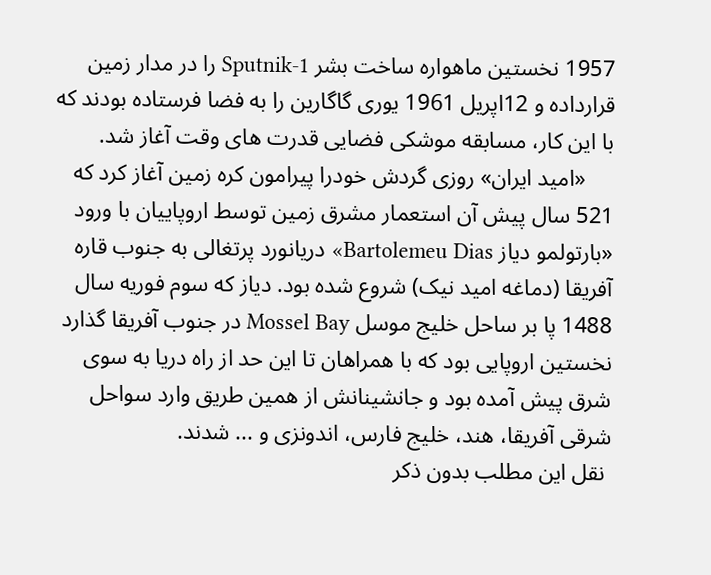1957 نخستین ماهواره ساخت بشر Sputnik-1 را در مدار زمین قرارداده و 12اپریل 1961 یوری گاگارین را به فضا فرستاده بودند که با این کار، مسابقه موشکی فضایی قدرت های وقت آغاز شد.
     «امید ایران» روزی گردش خودرا پیرامون کره زمین آغاز کرد که 521 سال پیش آن استعمار مشرق زمین توسط اروپاییان با ورود «بارتولمو دیاز Bartolemeu Dias» دریانورد پرتغالی به جنوب قاره آفریقا (دماغه امید نیک) شروع شده بود. دیاز که سوم فوریه سال 1488 پا بر ساحل خلیج موسل Mossel Bay در جنوب آفریقا گذارد نخستین اروپایی بود که با همراهان تا این حد از راه دریا به سوی شرق پیش آمده بود و جانشینانش از همین طریق وارد سواحل شرقی آفریقا، هند، خلیج فارس، اندونزی و ... شدند.
 نقل این مطلب بدون ذکر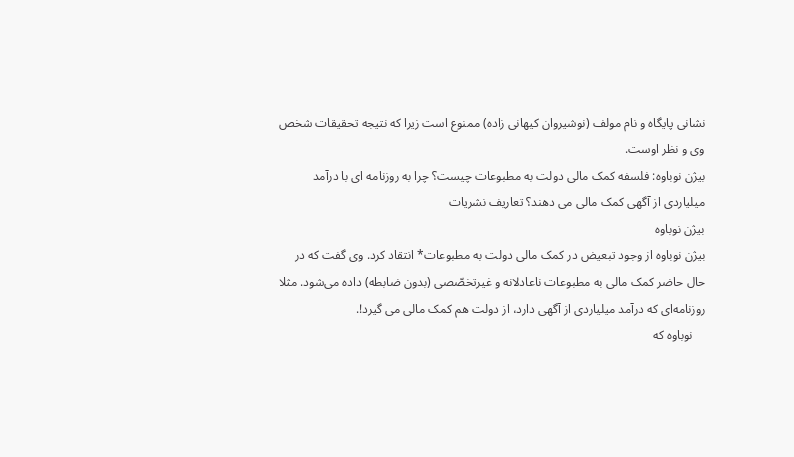نشانی پایگاه و نام مولف (نوشیروان کیهانی زاده) ممنوع است زیرا که نتیجه تحقیقات شخص وی و نظر اوست.
بیژن نوباوه: فلسفه کمک مالی دولت به مطبوعات چیست؟ چرا به روزنامه ای با درآمد میلیاردی از آگهی کمک مالی می دهند؟ تعاریف نشریات
بیژن نوباوه
بیژن نوباوه از وجود تبعیض در کمک مالی دولت به مطبوعات* انتقاد کرد. وی گفت که در حال حاضر کمک مالی به مطبوعات ناعادلانه و غیرتخصّصی (بدون ضابطه) داده می‌شود. مثلا روزنامه‌ای که درآمد میلیاردی از آگهی دارد، از دولت هم کمک مالی می گیرد!.
    نوباوه که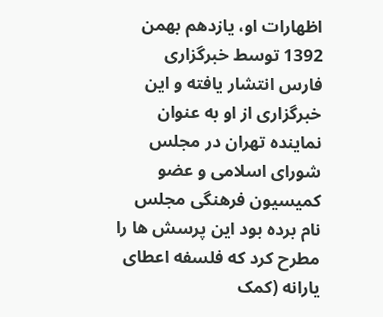اظهارات او، یازدهم بهمن 1392 توسط خبرگزاری فارس انتشار یافته و این خبرگزاری از او به عنوان نماینده تهران در مجلس شورای اسلامی و عضو کمیسیون فرهنگی مجلس نام برده بود این پرسش ها را مطرح کرد که فلسفه اعطای یارانه (کمک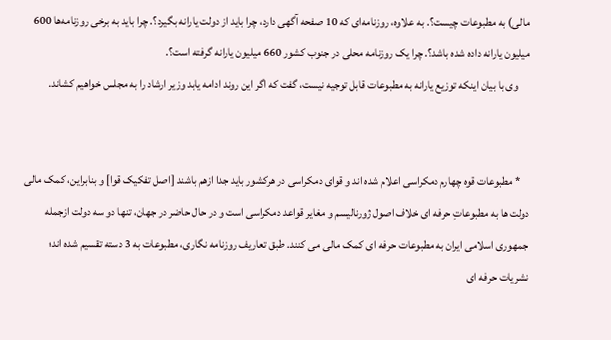مالی) به مطبوعات چیست؟. به علاوه، روزنامه‌ای که 10 صفحه آگهی دارد، چرا باید از دولت یارانه بگیرد؟. چرا باید به برخی روزنامه‌ها 600 میلیون یارانه داده شده باشد؟. چرا یک روزنامه محلی در جنوب کشور 660 میلیون یارانه گرفته است؟.
     وی با بیان اینکه توزیع یارانه‌ به مطبوعات قابل توجیه نیست، گفت که اگر این روند ادامه یابد وزیر ارشاد را به مجلس خواهیم کشاند.


    * مطبوعات قوه چهارم دمکراسی اعلام شده اند و قوای دمکراسی در هرکشور باید جدا ازهم باشند [اصل تفکیک قوا] و بنابراین، کمک مالی دولت ها به مطبوعاتِ حرفه ای خلاف اصول ژورنالیسم و مغایر قواعد دمکراسی است و در حال حاضر در جهان، تنها دو سه دولت ازجمله جمهوری اسلامی ایران به مطبوعات حرفه ای کمک مالی می کنند. طبق تعاریف روزنامه نگاری، مطبوعات به 3 دسته تقسیم شده اند؛ نشریات حرفه ای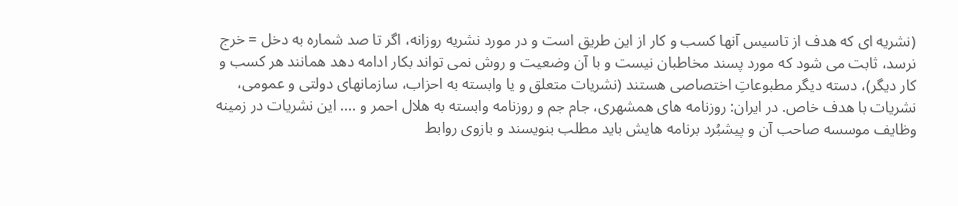(نشریه ای که هدف از تاسیس آنها کسب و کار از این طریق است و در مورد نشریه روزانه، اگر تا صد شماره به دخل = خرج نرسد، ثابت می شود که مورد پسند مخاطبان نیست و با آن وضعیت و روش نمی تواند بکار ادامه دهد همانند هر کسب و کار دیگر)، دسته دیگر مطبوعاتِ اختصاصی هستند (نشریات متعلق و یا وابسته به احزاب، سازمانهای دولتی و عمومی، نشریات با هدف خاص. در ایران: روزنامه های همشهری، جام جم و روزنامه وابسته به هلال احمر و .... این نشریات در زمینه وظایف موسسه صاحب آن و پیشبُرد برنامه هایش باید مطلب بنویسند و بازوی روابط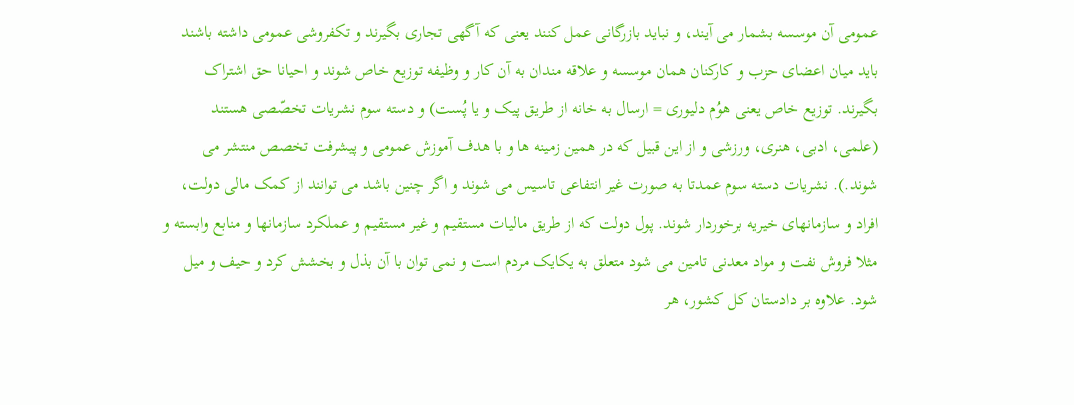عمومی آن موسسه بشمار می آیند، و نباید بازرگانی عمل کنند یعنی که آگهی تجاری بگیرند و تکفروشی عمومی داشته باشند باید میان اعضای حزب و کارکنان همان موسسه و علاقه مندان به آن کار و وظیفه توزیع خاص شوند و احیانا حق اشتراک بگیرند. توزیع خاص یعنی هوُم دلیوری = ارسال به خانه از طریق پیک و یا پُست) و دسته سوم نشریات تخصّصی هستند (علمی، ادبی، هنری، ورزشی و از این قبیل که در همین زمینه ها و با هدف آموزش عمومی و پیشرفت تخصص منتشر می شوند.). نشریات دسته سوم عمدتا به صورت غیر انتفاعی تاسیس می شوند و اگر چنین باشد می توانند از کمک مالی دولت، افراد و سازمانهای خیریه برخوردار شوند. پول دولت که از طریق مالیات مستقیم و غیر مستقیم و عملکرد سازمانها و منابع وابسته و مثلا فروش نفت و مواد معدنی تامین می شود متعلق به یکایک مردم است و نمی توان با آن بذل و بخشش کرد و حیف و میل شود. علاوه بر دادستان کل کشور، هر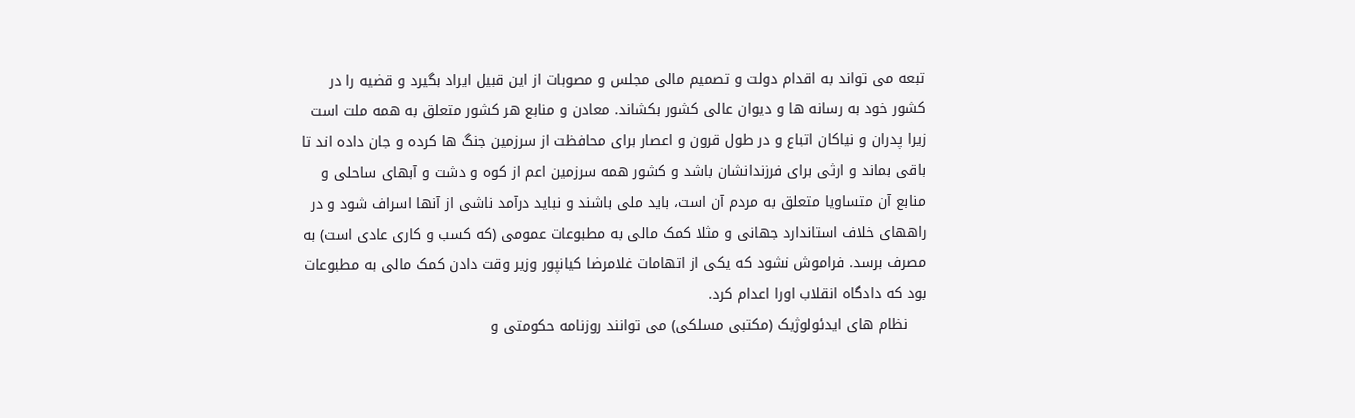تبعه می تواند به اقدام دولت و تصمیم مالی مجلس و مصوبات از این قبیل ایراد بگیرد و قضیه را در کشور خود به رسانه ها و دیوان عالی کشور بکشاند. معادن و منابع هر کشور متعلق به همه ملت است زیرا پدران و نیاکان اتباع و در طول قرون و اعصار برای محافظت از سرزمین جنگ ها کرده و جان داده اند تا باقی بماند و ارثی برای فرزندانشان باشد و کشور همه سرزمین اعم از کوه و دشت و آبهای ساحلی و منابع آن متساویا متعلق به مردم آن است، باید ملی باشند و نباید درآمد ناشی از آنها اسراف شود و در راههای خلاف استاندارد جهانی و مثلا کمک مالی به مطبوعات عمومی (که کسب و کاری عادی است) به مصرف برسد. فراموش نشود که یکی از اتهامات غلامرضا کیانپور وزیر وقت دادن کمک مالی به مطبوعات بود که دادگاه انقلاب اورا اعدام کرد.
    نظام های ایدئولوژیک (مکتبی مسلکی) می توانند روزنامه حکومتی و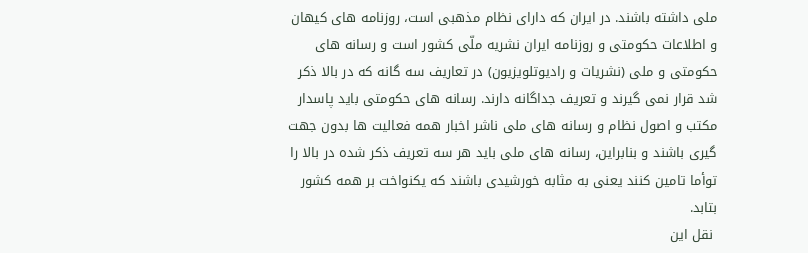ملی داشته باشند. در ایران که دارای نظام مذهبی است، روزنامه های کیهان و اطلاعات حکومتی و روزنامه ایران نشریه ملّی کشور است و رسانه های حکومتی و ملی (نشریات و رادیوتلویزیون) در تعاریف سه گانه که در بالا ذکر شد قرار نمی گیرند و تعریف جداگانه دارند. رسانه های حکومتی باید پاسدار مکتب و اصول نظام و رسانه های ملی ناشر اخبار همه فعالیت ها بدون جهت گیری باشند و بنابراین، رسانه های ملی باید هر سه تعریف ذکر شده در بالا را توأما تامین کنند یعنی به مثابه خورشیدی باشند که یکنواخت بر همه کشور بتابد.
 نقل این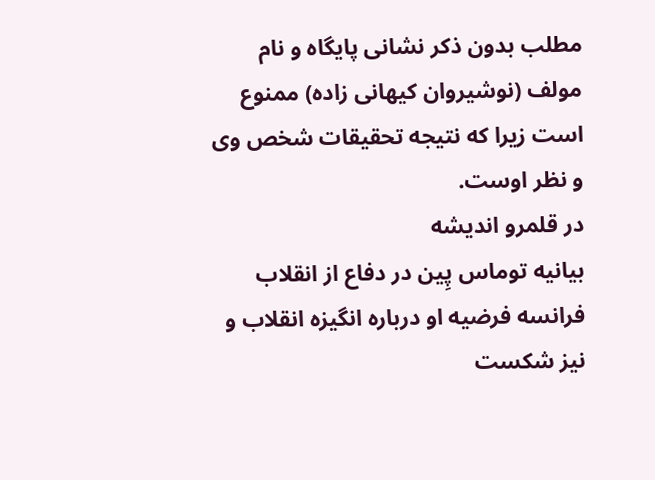مطلب بدون ذکر نشانی پایگاه و نام مولف (نوشیروان کیهانی زاده) ممنوع است زیرا که نتیجه تحقیقات شخص وی و نظر اوست.
در قلمرو اندیشه
بیانیه توماس پِین در دفاع از انقلاب فرانسه فرضیه او درباره انگیزه انقلاب و نیز شکست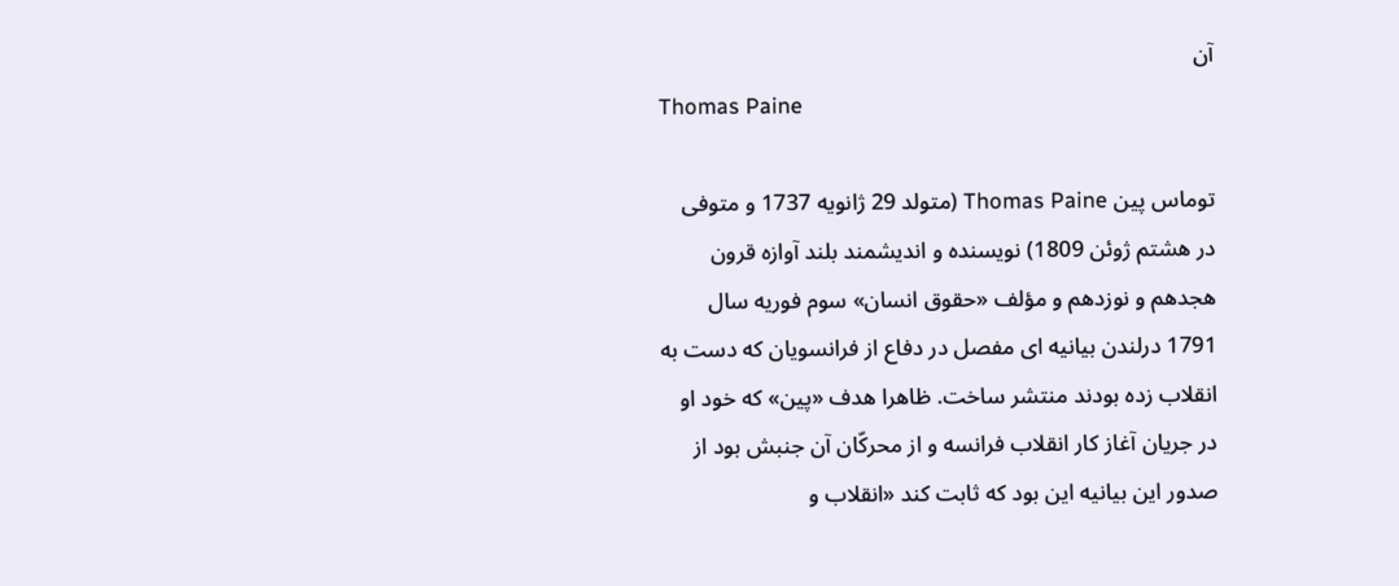آن
Thomas Paine

توماس پین Thomas Paine (متولد 29 ژانویه 1737 و متوفی در هشتم ژوئن 1809) نویسنده و اندیشمند بلند آوازه قرون هجدهم و نوزدهم و مؤلف «حقوق انسان» سوم فوریه سال 1791 درلندن بیانیه ای مفصل در دفاع از فرانسویان که دست به انقلاب زده بودند منتشر ساخت. ظاهرا هدف «پین» که خود او در جریان آغاز کار انقلاب فرانسه و از محرکّان آن جنبش بود از صدور این بیانیه این بود که ثابت کند «انقلاب و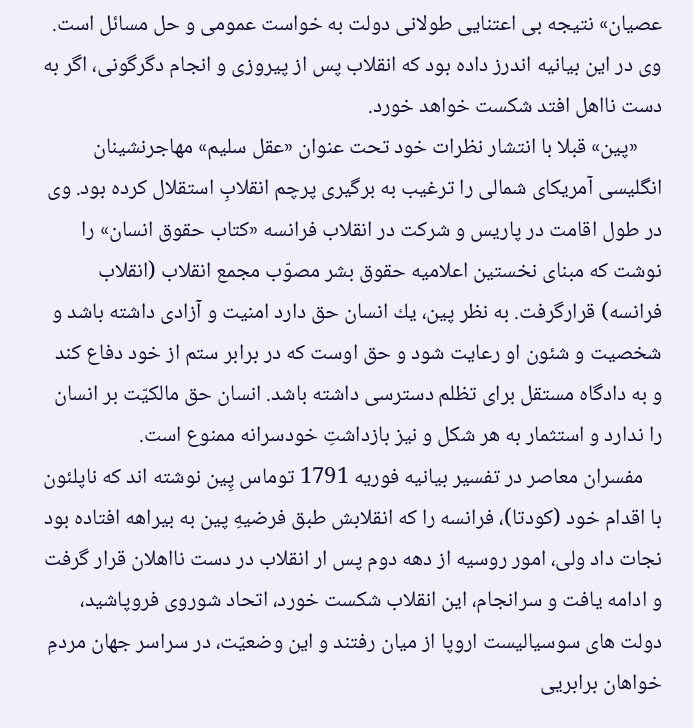عصیان» نتیجه بی اعتنایی طولانی دولت به خواست عمومی و حل مسائل است. وی در این بیانیه اندرز داده بود که انقلاب پس از پیروزی و انجام دگرگونی، اگر به دست نااهل افتد شکست خواهد خورد.
     «پین» قبلا با انتشار نظرات خود تحت عنوان «عقل سلیم» مهاجرنشینان انگلیسی آمریكای شمالی را ترغیب به برگیری پرچم انقلابِ استقلال كرده بود. وی در طول اقامت در پاریس و شرکت در انقلاب فرانسه «کتاب حقوق انسان» را نوشت که مبنای نخستین اعلامیه حقوق بشر مصوّب مجمع انقلاب (انقلاب فرانسه) قرارگرفت. به نظر پین، یك انسان حق دارد امنیت و آزادی داشته باشد و شخصیت و شئون او رعایت شود و حق اوست كه در برابر ستم از خود دفاع كند و به دادگاه مستقل برای تظلم دسترسی داشته باشد. انسان حق مالكیّت بر انسان را ندارد و استثمار به هر شكل و نیز بازداشتِ خودسرانه ممنوع است.
    مفسران معاصر در تفسیر بیانیه فوریه 1791 توماس پِین نوشته اند که ناپلئون با اقدام خود (کودتا)، فرانسه را که انقلابش طبق فرضیهِ پین به بیراهه افتاده بود نجات داد ولی، امور روسیه از دهه دوم پس ار انقلاب در دست نااهلان قرار گرفت و ادامه یافت و سرانجام، این انقلاب شکست خورد، اتحاد شوروی فروپاشید، دولت های سوسیالیست اروپا از میان رفتند و این وضعیّت، در سراسر جهان مردمِ خواهان برابریی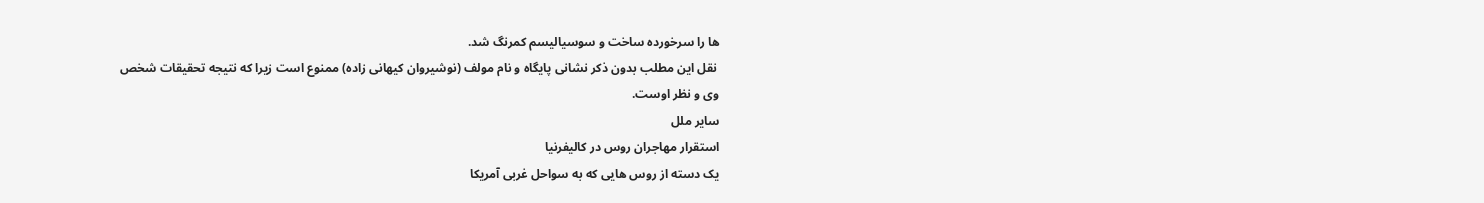ها را سرخورده ساخت و سوسیالیسم کمرنگ شد.
 نقل این مطلب بدون ذکر نشانی پایگاه و نام مولف (نوشیروان کیهانی زاده) ممنوع است زیرا که نتیجه تحقیقات شخص وی و نظر اوست.
سایر ملل
استقرار مهاجران روس در کالیفرنیا
یک دسته از روس هایی كه به سواحل غربی آمریكا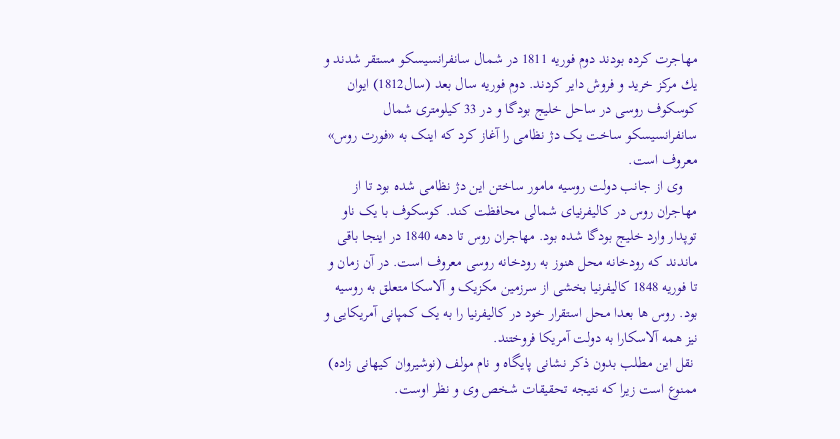مهاجرت كرده بودند دوم فوریه 1811 در شمال سانفرانسیسكو مستقر شدند و یك مركز خرید و فروش دایر كردند. دوم فوریه سال بعد (سال1812) ایوان کوسکوف روسی در ساحل خلیج بودگا و در 33 کیلومتری شمال سانفرانسیسکو ساخت یک دژ نظامی را آغاز کرد که اینک به «فورت روس» معروف است.
    وی از جانب دولت روسیه مامور ساختن این دژ نظامی شده بود تا از مهاجران روس در کالیفرنیای شمالی محافظت کند. کوسکوف با یک ناو توپدار وارد خلیج بودگا شده بود. مهاجران روس تا دهه 1840 در اینجا باقی ماندند که رودخانه محل هنوز به رودخانه روسی معروف است. در آن زمان و تا فوریه 1848 کالیفرنیا بخشی از سرزمین مکزیک و آلاسکا متعلق به روسیه بود. روس ها بعدا محل استقرار خود در کالیفرنیا را به یک کمپانی آمریکایی و نیز همه آلاسکارا به دولت آمریکا فروختند.
 نقل این مطلب بدون ذکر نشانی پایگاه و نام مولف (نوشیروان کیهانی زاده) ممنوع است زیرا که نتیجه تحقیقات شخص وی و نظر اوست.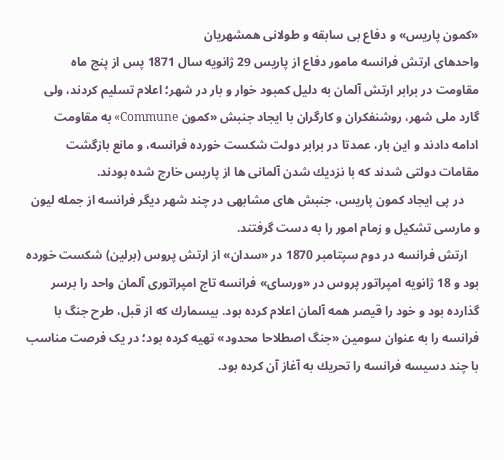«كمون پاریس» و دفاع بی سابقه و طولانی همشهریان
واحدهای ارتش فرانسه مامور دفاع از پاریس 29 ژانویه سال 1871 پس از پنج ماه مقاومت در برابر ارتش آلمان به دلیل كمبود خوار و بار در شهر؛ اعلام تسلیم كردند، ولی گارد ملی شهر، روشنفكران و كارگران با ایجاد جنبش «كمون Commune» به مقاومت ادامه دادند و این بار، عمدتا در برابر دولت شكست خورده فرانسه، و مانع بازگشت مقامات دولتی شدند كه با نزدیك شدن آلمانی ها از پاریس خارج شده بودند.
     در پی ایجاد كمون پاریس، جنبش های مشابهی در چند شهر دیگر فرانسه از جمله لیون و مارسی تشكیل و زمام امور را به دست گرفتند.
    ارتش فرانسه در دوم سپتامبر 1870 در «سدان» از ارتش پروس (برلین) شكست خورده بود و 18 ژانویه امپراتور پروس در «ورسای» فرانسه تاج امپراتوری آلمان واحد را برسر گذارده بود و خود را قیصر همه آلمان اعلام کرده بود. بیسمارك که از قبل، طرح جنگ با فرانسه را به عنوان سومین «جنگ اصطلاحا محدود» تهیه كرده بود؛ در یک فرصت مناسب با چند دسیسه فرانسه را تحریك به آغاز آن كرده بود.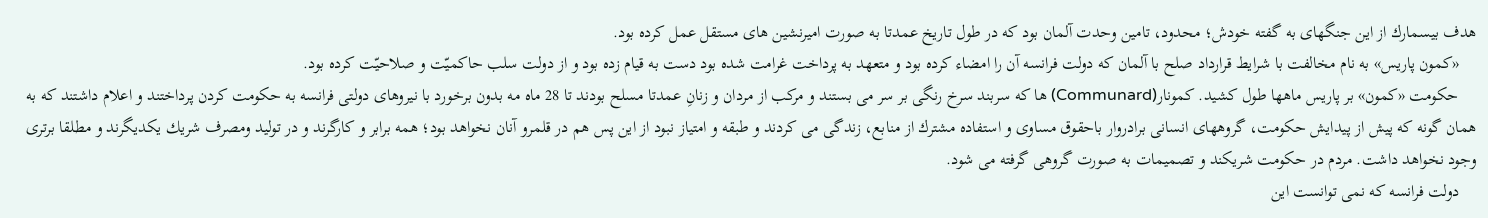هدف بیسمارك از این جنگهای به گفته خودش؛ محدود، تامین وحدت آلمان بود كه در طول تاریخ عمدتا به صورت امیرنشین های مستقل عمل كرده بود.
    «كمون پاریس» به نام مخالفت با شرایط قرارداد صلح با آلمان كه دولت فرانسه آن را امضاء كرده بود و متعهد به پرداخت غرامت شده بود دست به قیام زده بود و از دولت سلب حاكمیّت و صلاحیّت كرده بود.
    حكومت «كمون» بر پاریس ماهها طول كشید. كمونار(Communard) ها كه سربند سرخ رنگی بر سر می بستند و مركب از مردان و زنانِ عمدتا مسلح بودند تا 28 ماه مه بدون برخورد با نیروهای دولتی فرانسه به حكومت كردن پرداختند و اعلام داشتند كه به همان گونه كه پیش از پیدایش حكومت، گروههای انسانی برادروار باحقوق مساوی و استفاده مشترك از منابع، زندگی می كردند و طبقه و امتیاز نبود از این پس هم در قلمرو آنان نخواهد بود؛ همه برابر و كارگرند و در تولید ومصرف شریك یكدیگرند و مطلقا برتری وجود نخواهد داشت. مردم در حكومت شریكند و تصمیمات به صورت گروهی گرفته می شود.
    دولت فرانسه كه نمی توانست این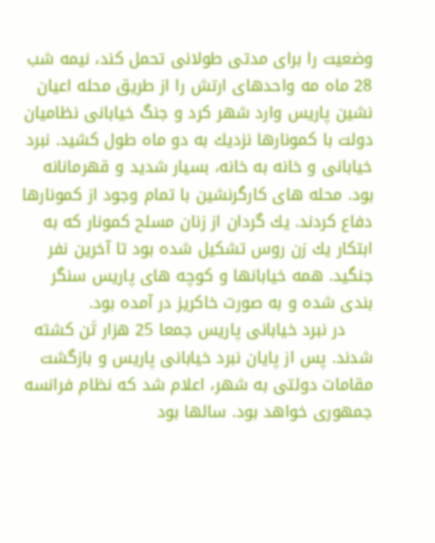وضعیت را برای مدتی طولانی تحمل كند، نیمه شب 28 ماه مه واحدهای ارتش را از طریق محله اعیان نشین پاریس وارد شهر كرد و جنگ خیابانی نظامیان دولت با كمونارها نزدیك به دو ماه طول كشید. نبرد خیابانی و خانه به خانه، بسیار شدید و قهرمانانه بود. محله های كارگرنشین با تمام وجود از كمونارها دفاع كردند. یك گردان از زنان مسلح كمونار كه به ابتكار یك زن روس تشكیل شده بود تا آخرین نفر جنگید. همه خیابانها و كوچه های پاریس سنگر بندی شده و به صورت خاكریز در آمده بود.
     در نبرد خیابانی پاریس جمعا 25 هزار تَن كشته شدند. پس از پایان نبرد خیابانی پاریس و بازگشت مقامات دولتی به شهر، اعلام شد كه نظام فرانسه جمهوری خواهد بود. سالها بود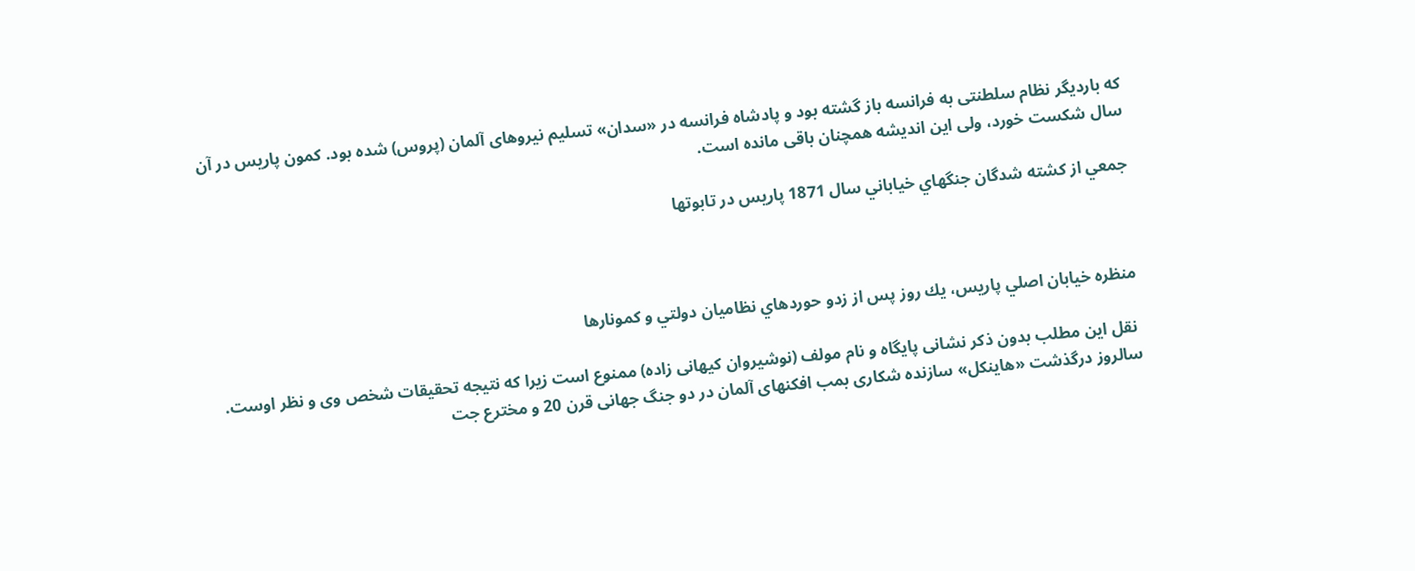كه باردیگر نظام سلطنتی به فرانسه باز گشته بود و پادشاه فرانسه در «سدان» تسلیم نیروهای آلمان (پروس) شده بود. كمون پاریس در آن سال شكست خورد، ولی این اندیشه همچنان باقی مانده است.

جمعي از كشته شدگان جنگهاي خياباني سال 1871 پاريس در تابوتها



منظره خيابان اصلي پاريس، يك روز پس از زدو حوردهاي نظاميان دولتي و كمونارها

 نقل این مطلب بدون ذکر نشانی پایگاه و نام مولف (نوشیروان کیهانی زاده) ممنوع است زیرا که نتیجه تحقیقات شخص وی و نظر اوست.
سالروز درگذشت «هاینكل» سازنده شكاری بمب افكنهای آلمان در دو جنگ جهانی قرن 20 و مخترع جت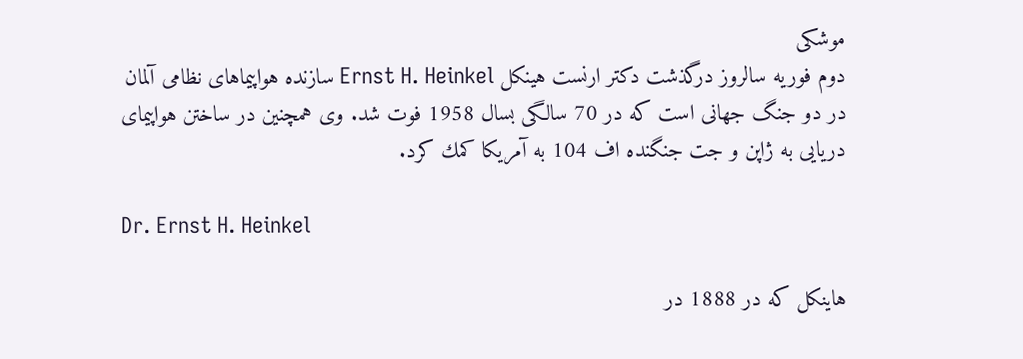موشكی
دوم فوریه سالروز درگذشت دكتر ارنست هینكل Ernst H. Heinkel سازنده هواپیماهای نظامی آلمان در دو جنگ جهانی است که در 70 سالگی بسال 1958 فوت شد. وی همچنین در ساختن هواپیمای دریایی به ژاپن و جت جنگنده اف 104 به آمریكا كمك كرد.

Dr. Ernst H. Heinkel

هاینكل كه در 1888 در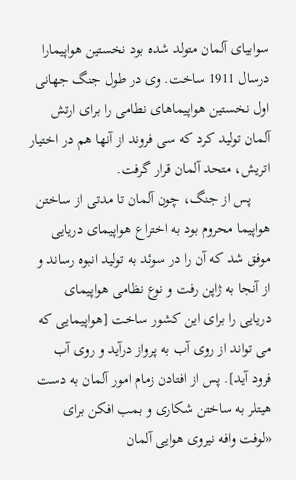سوابیای آلمان متولد شده بود نخستین هواپیمارا درسال 1911 ساخت. وی در طول جنگ جهانی اول نخستین هواپیماهای نطامی را برای ارتش آلمان تولید کرد كه سی فروند از آنها هم در اختیار اتریش، متحد آلمان قرار گرفت.
     پس از جنگ، چون آلمان تا مدتی از ساختن هواپیما محروم بود به اختراع هواپیمای دریایی موفق شد كه آن را در سوئد به تولید انبوه رساند و از آنجا به ژاپن رفت و نوع نظامی هواپیمای دریایی را برای این كشور ساخت [هواپیمایی كه می تواند از روی آب به پرواز درآید و روی آب فرود آید]. پس از افتادن زمام امور آلمان به دست هیتلر به ساختن شكاری و بمب افكن برای «لوفت وافه نیروی هوایی آلمان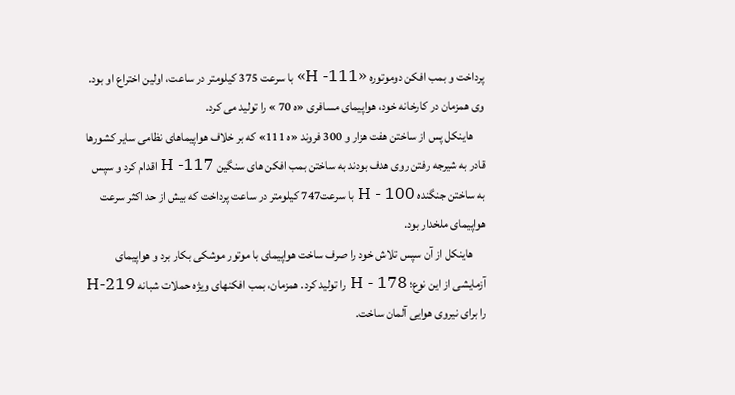پرداخت و بمب افكن دوموتوره «H -111» با سرعت 375 كیلومتر در ساعت، اولین اختراع او بود. وی همزمان در كارخانه خود، هواپیمای مسافری «ه 70 » را تولید می كرد.
     هاینكل پس از ساختن هفت هزار و 300 فروند «ه 111» كه بر خلاف هواپیماهای نظامی سایر كشورها قادر به شیرجه رفتن روی هدف بودند به ساختن بمب افكن های سنگین H -117 اقدام كرد و سپس به ساختن جنگنده H - 100 با سرعت747 كیلومتر در ساعت پرداخت كه بیش از حد اكثر سرعت هواپیمای ملخدار بود.
     هاینكل از آن سپس تلاش خود را صرف ساخت هواپیمای با موتور موشكی بكار برد و هواپیمای آزمایشی از این نوع؛ H - 178 را تولید كرد. همزمان، بمب افكنهای ویژه حملات شبانه H-219 را برای نیروی هوایی آلمان ساخت.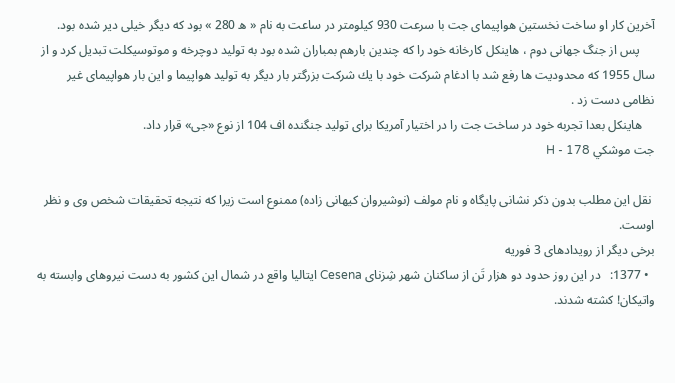آخرین كار او ساخت نخستین هواپیمای جت با سرعت 930 كیلومتر در ساعت به نام « ه 280 » بود كه دیگر خیلی دیر شده بود.
     پس از جنگ جهانی دوم ، هاینكل كارخانه خود را كه چندین بارهم بمباران شده بود به تولید دوچرخه و موتوسیكلت تبدیل كرد و از سال 1955 كه محدودیت ها رفع شد با ادغام شركت خود با یك شركت بزرگتر بار دیگر به تولید هواپیما و این بار هواپیمای غیر نظامی دست زد .
    هاینكل بعدا تجربه خود در ساخت جت را در اختیار آمریكا برای تولید جنگنده اف 104 از نوع «جی» قرار داد.
جت موشكي H - 178

 نقل این مطلب بدون ذکر نشانی پایگاه و نام مولف (نوشیروان کیهانی زاده) ممنوع است زیرا که نتیجه تحقیقات شخص وی و نظر اوست.
برخی دیگر از رویدادهای 3 فوريه
  • 1377:   در این روز حدود دو هزار تَن از ساکنان شهر شِزنای Cesena ایتالیا واقع در شمال این کشور به دست نیروهای وابسته به واتیکان! کشته شدند.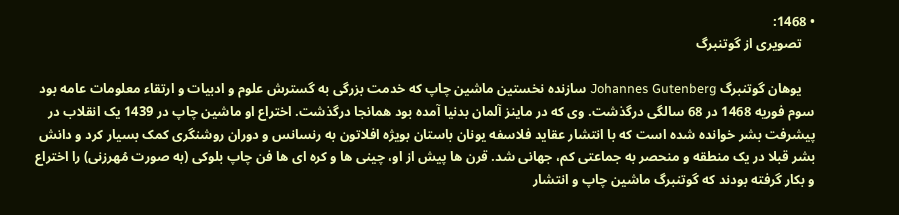• 1468:
    تصویری از گوتنبرگ

    یوهان گوتنبرگ Johannes Gutenberg سازنده نخستین ماشین چاپ كه خدمت بزرگی به گسترش علوم و ادبیات و ارتقاء معلومات عامه بود سوم فوریه 1468 در 68 سالگی درگذشت. وی که در ماینز آلمان بدنیا آمده بود همانجا درگذشت. اختراع او ماشین چاپ در 1439 یک انقلاب در پیشرفت بشر خوانده شده است که با انتشار عقاید فلاسفه یونان باستان بویژه افلاتون به رنسانس و دوران روشنگری کمک بسیار کرد و دانش بشر قبلا در یک منطقه و منحصر به جماعتی کم، جهانی شد. قرن ها پیش از او، چینی ها و كره ای ها فن چاپ بلوكی (به صورت مُهرزنی) را اختراع و بكار گرفته بودند که گوتنبرگ ماشین چاپ و انتشار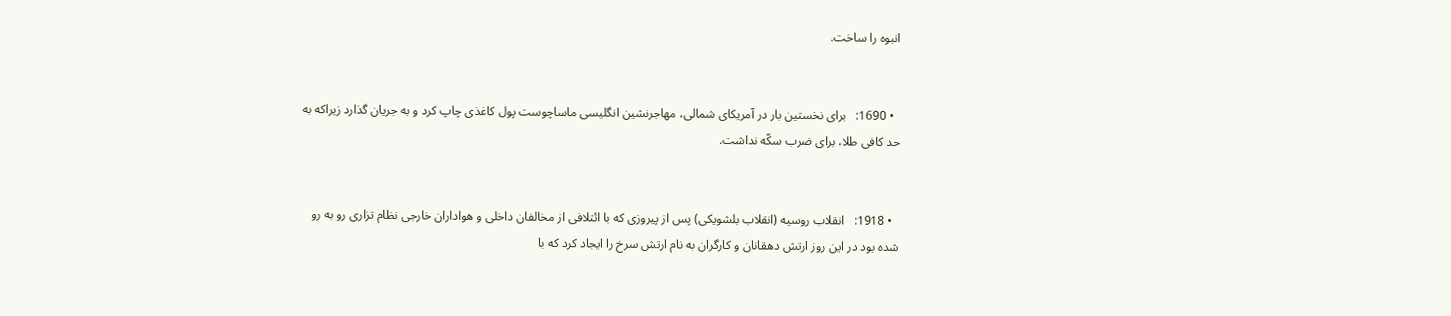انبوه را ساخت.


  • 1690:   برای نخستین بار در آمریکای شمالی، مهاجرنشین انگلیسی ماساچوست پول کاغذی چاپ کرد و به جریان گذارد زیراکه به حد کافی طلا، برای ضرب سکّه نداشت.


  • 1918:   انقلاب روسیه (انقلاب بلشویکی) پس از پیروزی که با ائتلافی از مخالفان داخلی و هواداران خارجی نظام تزاری رو به رو شده بود در این روز ارتش دهقانان و کارگران به نام ارتش سرخ را ایجاد کرد که با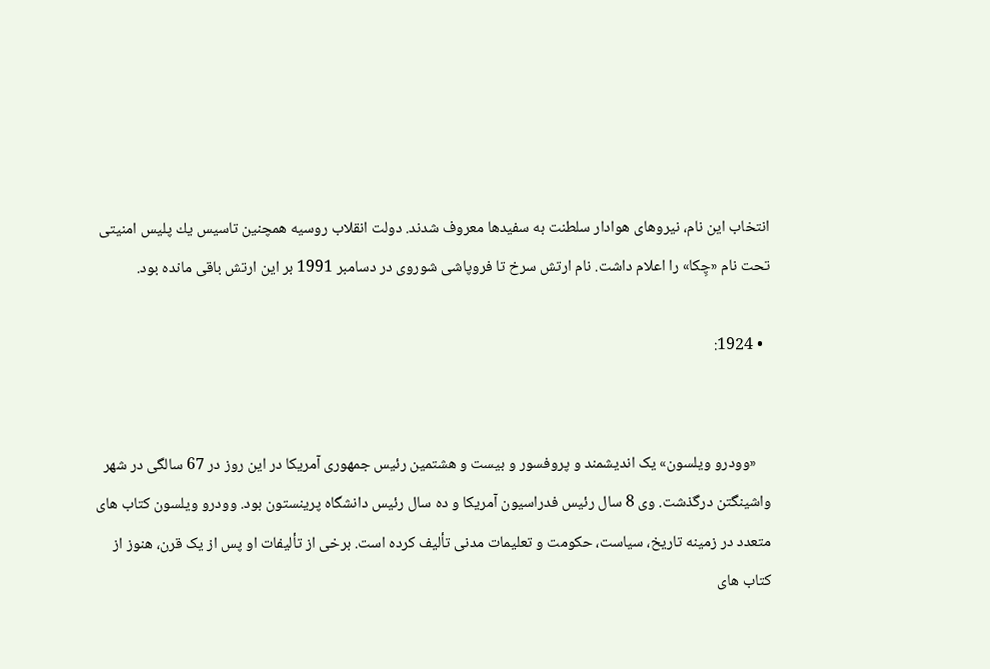انتخاب این نام، نیروهای هوادار سلطنت به سفیدها معروف شدند. دولت انقلاب روسیه همچنین تاسیس یك پلیس امنیتی تحت نام «چِكا» را اعلام داشت. نام ارتش سرخ تا فروپاشی شوروی در دسامبر 1991 بر این ارتش باقی مانده بود.

  • 1924:


    «وودرو ویلسون» یک اندیشمند و پروفسور و بیست و هشتمین رئیس جمهوری آمریکا در این روز در 67 سالگی در شهر واشینگتن درگذشت. وی 8 سال رئیس فدراسیون آمریکا و ده سال رئیس دانشگاه پرینستون بود. وودرو ویلسون کتاب های متعدد در زمینه تاریخ، سیاست، حکومت و تعلیمات مدنی تألیف کرده است. برخی از تألیفات او پس از یک قرن، هنوز از کتاب های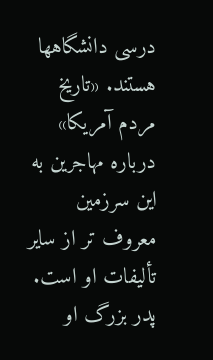درسی دانشگاهها هستند. «تاریخ مردم آمریکا» درباره مهاجرین به این سرزمین معروف تر از سایر تألیفات او است. پدر بزرگ او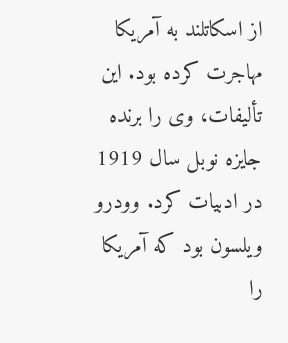از اسکاتلند به آمریکا مهاجرت کرده بود. این تألیفات، وی را برنده جایزه نوبل سال 1919 در ادبیات کرد. وودرو ویلسون بود که آمریکا را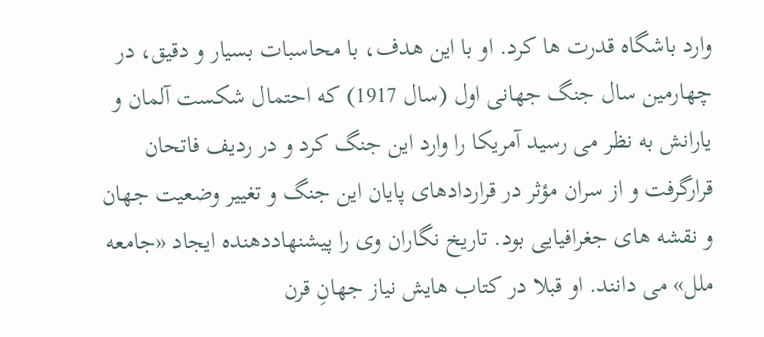وارد باشگاه قدرت ها کرد. او با این هدف، با محاسبات بسیار و دقیق، در چهارمین سال جنگ جهانی اول (سال 1917) که احتمال شکست آلمان و یارانش به نظر می رسید آمریکا را وارد این جنگ کرد و در ردیف فاتحان قرارگرفت و از سران مؤثر در قراردادهای پایان این جنگ و تغییر وضعیت جهان و نقشه های جغرافیایی بود. تاریخ نگاران وی را پیشنهاددهنده ایجاد «جامعه ملل» می دانند. او قبلا در کتاب هایش نیاز جهانِ قرن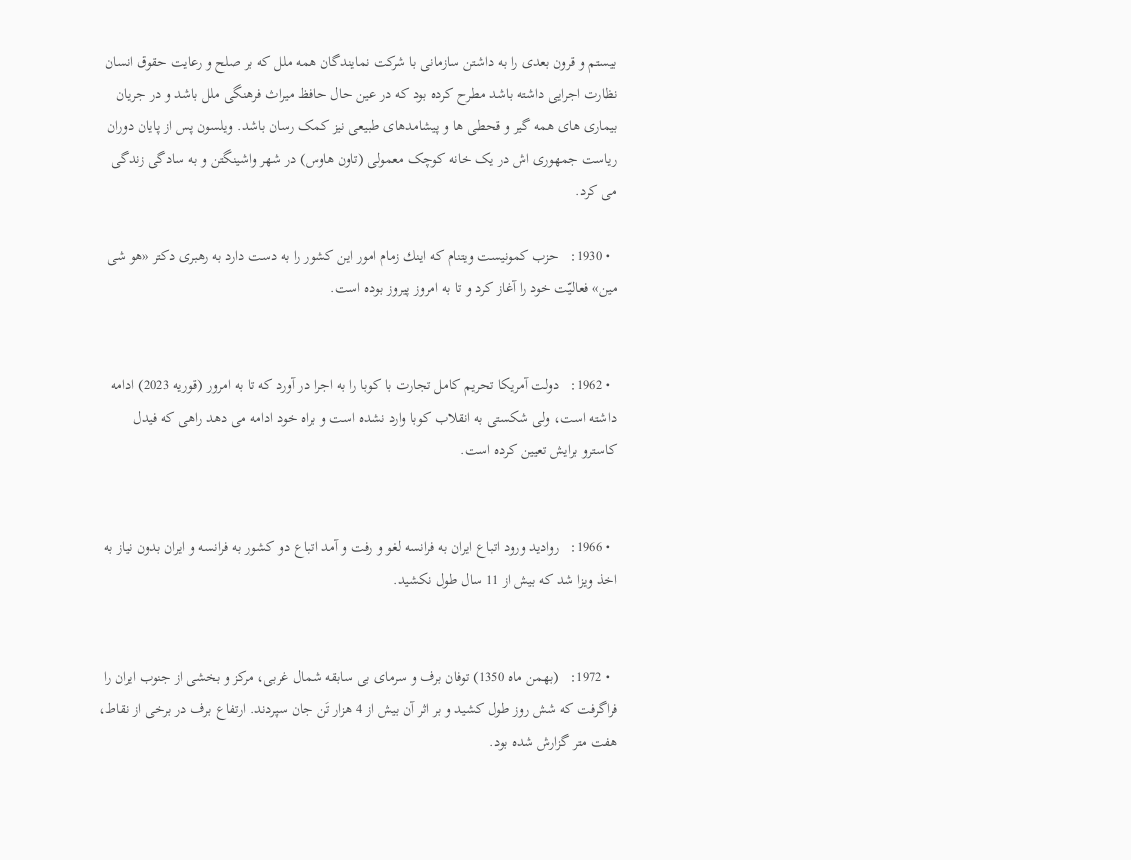بیستم و قرون بعدی را به داشتن سازمانی با شرکت نمایندگان همه ملل که بر صلح و رعایت حقوق انسان نظارت اجرایی داشته باشد مطرح کرده بود که در عین حال حافظ میراث فرهنگی ملل باشد و در جریان بیماری های همه گیر و قحطی ها و پیشامدهای طبیعی نیز کمک رسان باشد. ویلسون پس از پایان دوران ریاست جمهوری اش در یک خانه کوچک معمولی (تاون هاوس) در شهر واشینگتن و به سادگی زندگی می کرد.

  • 1930:   حزب كمونیست ویتنام كه اینك زمام امور این كشور را به دست دارد به رهبری دكتر «هو شی مین» فعالیّت خود را آغاز كرد و تا به امروز پیروز بوده است.


  • 1962:   دولت آمریكا تحریم كامل تجارت با كوبا را به اجرا در آورد که تا به امرور (قوریه 2023) ادامه داشته است، ولی شکستی به انقلاب کوبا وارد نشده است و براه خود ادامه می دهد راهی که فیدل کاسترو برایش تعیین کرده است.


  • 1966:   روادید ورود اتباع ایران به فرانسه لغو و رفت و آمد اتباع دو کشور به فرانسه و ایران بدون نیاز به اخذ ویزا شد که بیش از 11 سال طول نکشید.


  • 1972:   (بهمن ماه 1350) توفان برف و سرمای بی سابقه شمال غربی، مرکز و بخشی از جنوب ایران را فراگرفت که شش روز طول کشید و بر اثر آن بیش از 4 هزار تَن جان سپردند. ارتفاع برف در برخی از نقاط، هفت متر گزارش شده بود.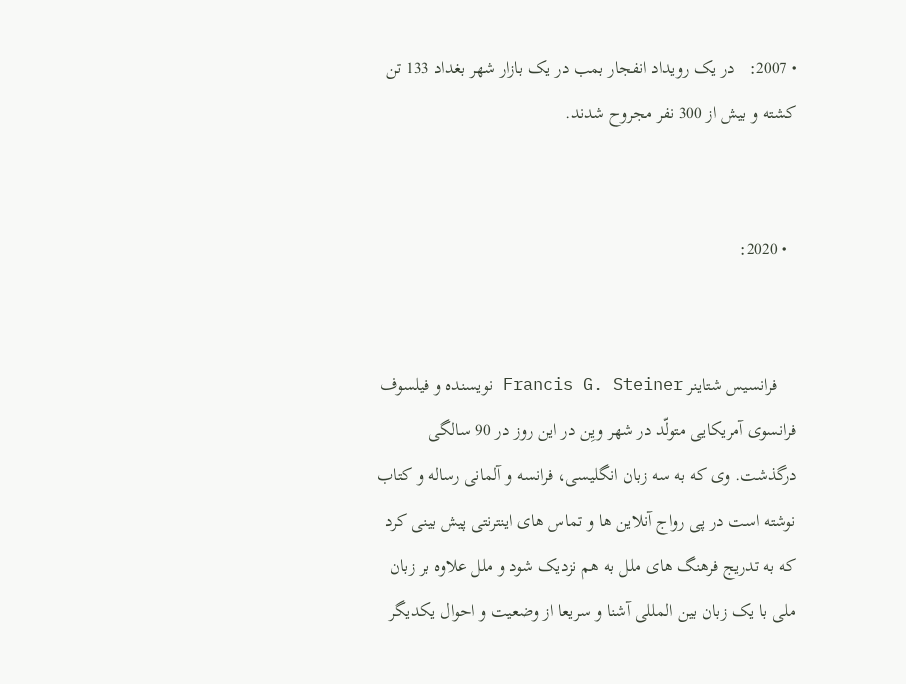• 2007:   در یک رویداد انفجار بمب در یک بازار شهر بغداد 133 تن کشته و بیش از 300 نفر مجروح شدند.


  • 2020:


    فرانسیس شتاینر Francis G. Steiner نویسنده و فیلسوف فرانسوی آمریکایی متولّد در شهر ویِن در این روز در 90 سالگی درگذشت. وی که به سه زبان انگلیسی، فرانسه و آلمانی رساله و کتاب نوشته است در پی رواج آنلاین ها و تماس های اینترنتی پیش بینی کرد که به تدریج فرهنگ های ملل به هم نزدیک شود و ملل علاوه بر زبان ملی با یک زبان بین المللی آشنا و سریعا از وضعیت و احوال یکدیگر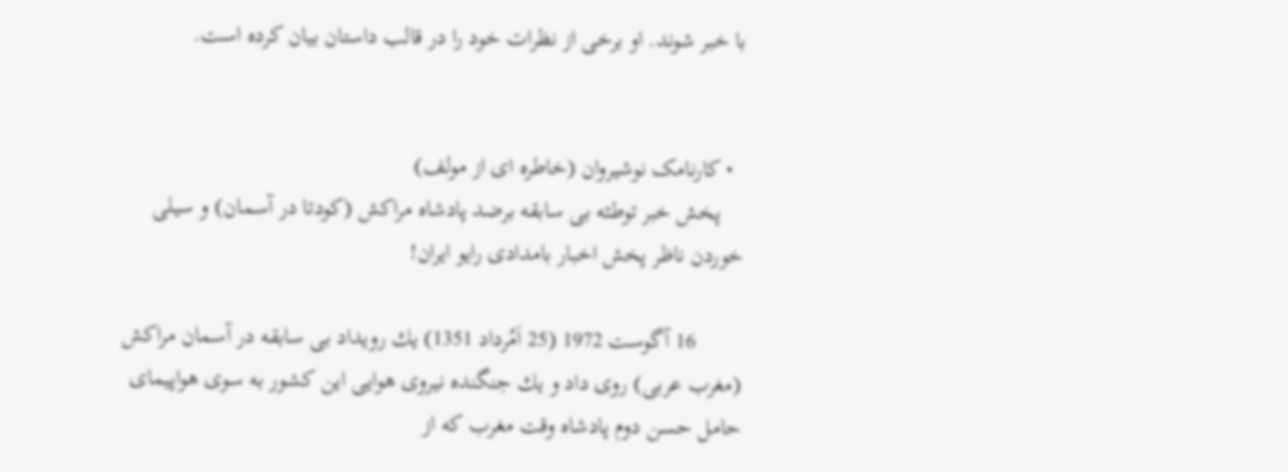با خبر شوند. او برخی از نظرات خود را در قالب داستان بیان کرده است.


  • کارنامک نوشیروان (خاطره ای از مولف)
    پخش خبر توطئه بی سابقه برضد پادشاه مراكش (کودتا در آسمان) و سیلی خوردن ناظر پخش اخبار بامدادی رایو ایران!

        16 آگوست 1972 (25 اَمُرداد 1351) یك رویداد بی سابقه در آسمان مراكش (مغرب عربی) روی داد و یك جنگنده نیروی هوایی این كشور به سوی هواپیمای حامل حسن دوم پادشاه وقت مغرب كه از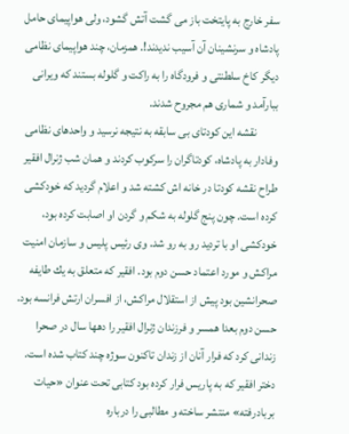سفر خارج به پایتخت باز می گشت آتش گشود، ولی هواپیمای حامل پادشاه و سرنشینان آن آسیب ندیدند!. همزمان، چند هواپیمای نظامی دیگر كاخ سلطنتی و فرودگاه را به راکت و گلوله بستند که ویرانی ببارآمد و شماری هم مجروح شدند.
         نقشه این كودتای بی سابقه به نتیجه نرسید و واحدهای نظامی وفادار به پادشاه، كودتاگران را سركوب كردند و همان شب ژنرال افقیر طراح نقشه كودتا در خانه اش كشته شد و اعلام گردید كه خودكشی كرده است. چون پنج گلوله به شكم و گردن او اصابت كرده بود، خودكشی او با تردید رو به رو شد. وی رئیس پلیس و سازمان امنیت مراكش و مورد اعتماد حسن دوم بود. افقیر كه متعلق به یك طایفه صحرانشین بود پیش از استقلال مراكش، از افسران ارتش فرانسه بود. حسن دوم بعدا همسر و فرزندان ژنرال افقیر را دهها سال در صحرا زندانی كرد كه فرار آنان از زندان تاكنون سوژه چند كتاب شده است. دختر افقیر كه به پاریس فرار كرده بود كتابی تحت عنوان «حیات بربادرفته» منتشر ساخته و مطالبی را درباره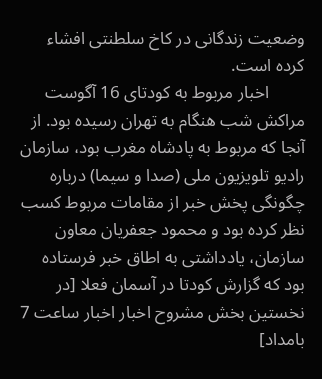وضعیت زندگانی در كاخ سلطنتی افشاء کرده است.
        اخبار مربوط به کودتای 16 آگوست مراکش شب هنگام به تهران رسیده بود. از آنجا که مربوط به پادشاه مغرب بود، سازمان رادیو تلویزیون ملی (صدا و سیما) درباره چگونگی پخش خبر از مقامات مربوط کسب نظر کرده بود و محمود جعفریان معاون سازمان، یادداشتی به اطاق خبر فرستاده بود که گزارش کودتا در آسمان فعلا [در نخستین بخش مشروح اخبار اخبار ساعت 7 بامداد]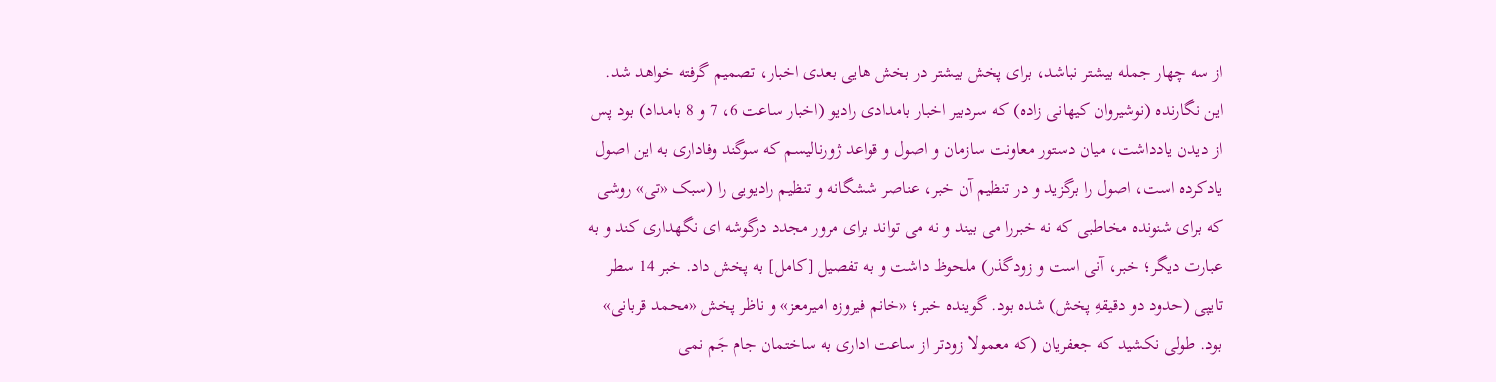از سه چهار جمله بیشتر نباشد، برای پخش بیشتر در بخش هایی بعدی اخبار، تصمیم گرفته خواهد شد. این نگارنده (نوشیروان کیهانی زاده) که سردبیر اخبار بامدادی رادیو (اخبار ساعت 6، 7 و 8 بامداد) بود پس از دیدن یادداشت، میان دستور معاونت سازمان و اصول و قواعد ژورنالیسم که سوگند وفاداری به این اصول یادکرده است، اصول را برگزید و در تنظیم آن خبر، عناصر ششگانه و تنظیم رادیویی را (سبک «تی» روشی که برای شنونده مخاطبی که نه خبررا می بیند و نه می تواند برای مرور مجدد درگوشه ای نگهداری کند و به عبارت دیگر؛ خبر، آنی است و زودگذر) ملحوظ داشت و به تفصیل [کامل] به پخش داد. خبر 14 سطر تایپی (حدود دو دقیقهِ پخش) شده بود. گوینده خبر؛ «خانم فیروزه امیرمعز» و ناظر پخش «محمد قربانی» بود. طولی نکشید که جعفریان (که معمولا زودتر از ساعت اداری به ساختمان جام جَم نمی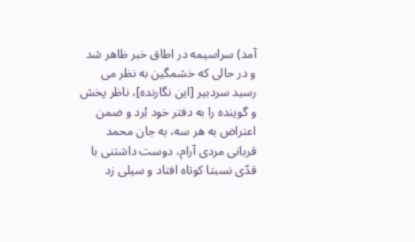آمد) سراسیمه در اطاق خبر ظاهر شد و در حالی که خشمگین به نظر می رسید سردبیر [این نگارنده]، ناظر پخش و گوینده را به دفتر خود بُرد و ضمن اعتراض به هر سه، به جان محمد قربانی مردی آرام، دوست داشتنی با قدّی نسبتا کوتاه افتاد و سیلی زد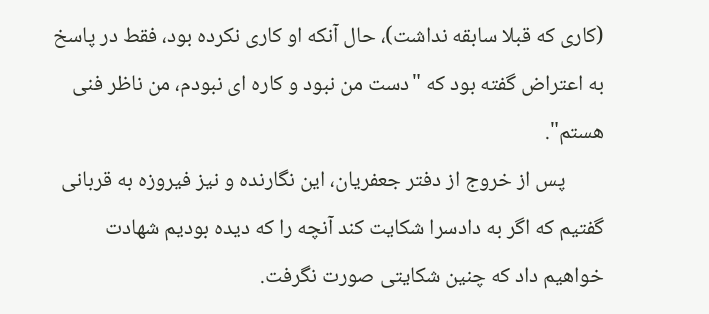(کاری که قبلا سابقه نداشت)، حال آنکه او کاری نکرده بود، فقط در پاسخ به اعتراض گفته بود که "دست من نبود و کاره ای نبودم، من ناظر فنی هستم".
        پس از خروج از دفتر جعفریان، این نگارنده و نیز فیروزه به قربانی گفتیم که اگر به دادسرا شکایت کند آنچه را که دیده بودیم شهادت خواهیم داد که چنین شکایتی صورت نگرفت.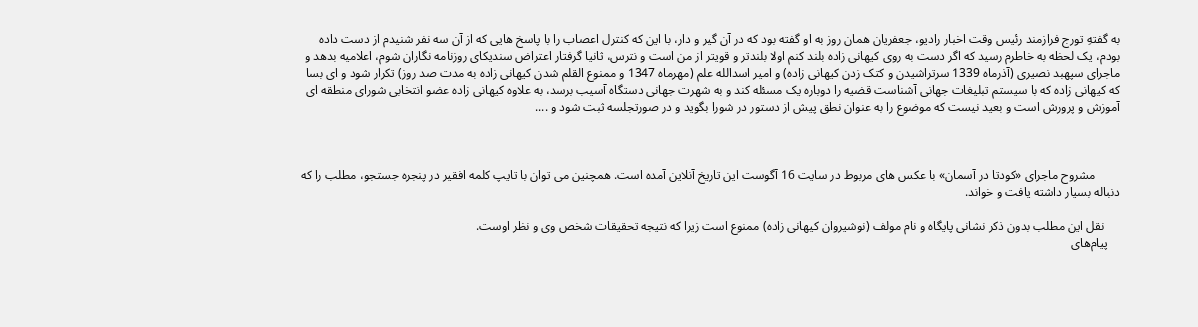به گفتهِ تورج فرازمند رئیس وقت اخبار رادیو، جعفریان همان روز به او گفته بود که در آن گیر و دار، با این که کنترل اعصاب را با پاسخ هایی که از آن سه نفر شنیدم از دست داده بودم، یک لحظه به خاطرم رسید که اگر دست به روی کیهانی زاده بلند کنم اولا بلندتر و قویتر از من است و نترس، ثانیا گرفتار اعتراض سندیکای روزنامه نگاران شوم، اعلامیه بدهد و ماجرای سپهبد نصیری (آذرماه 1339 سرتراشیدن و کتک زدن کیهانی زاده) و امیر اسدالله علم (مهرماه 1347 و ممنوع القلم شدن کیهانی زاده به مدت صد روز) تکرار شود و ای بسا که کیهانی زاده که با سیستم تبلیغات جهانی آشناست قضیه را دوباره یک مسئله کند و به شهرت جهانی دستگاه آسیب برسد، به علاوه کیهانی زاده عضو انتخابی شورای منطقه ای آموزش و پرورش است و بعید نیست که موضوع را به عنوان نطق پیش از دستور در شورا بگوید و در صورتجلسه ثبت شود و ....



        مشروح ماجرای «کودتا در آسمان» با عکس های مربوط در سایت 16 آگوست این تاریخ آنلاین آمده است. همچنین می توان با تایپ کلمه افقیر در پنجره جستجو، مطلب را که دنباله بسیار داشته یافت و خواند.

     نقل این مطلب بدون ذکر نشانی پایگاه و نام مولف (نوشیروان کیهانی زاده) ممنوع است زیرا که نتیجه تحقیقات شخص وی و نظر اوست.
    پیام‌های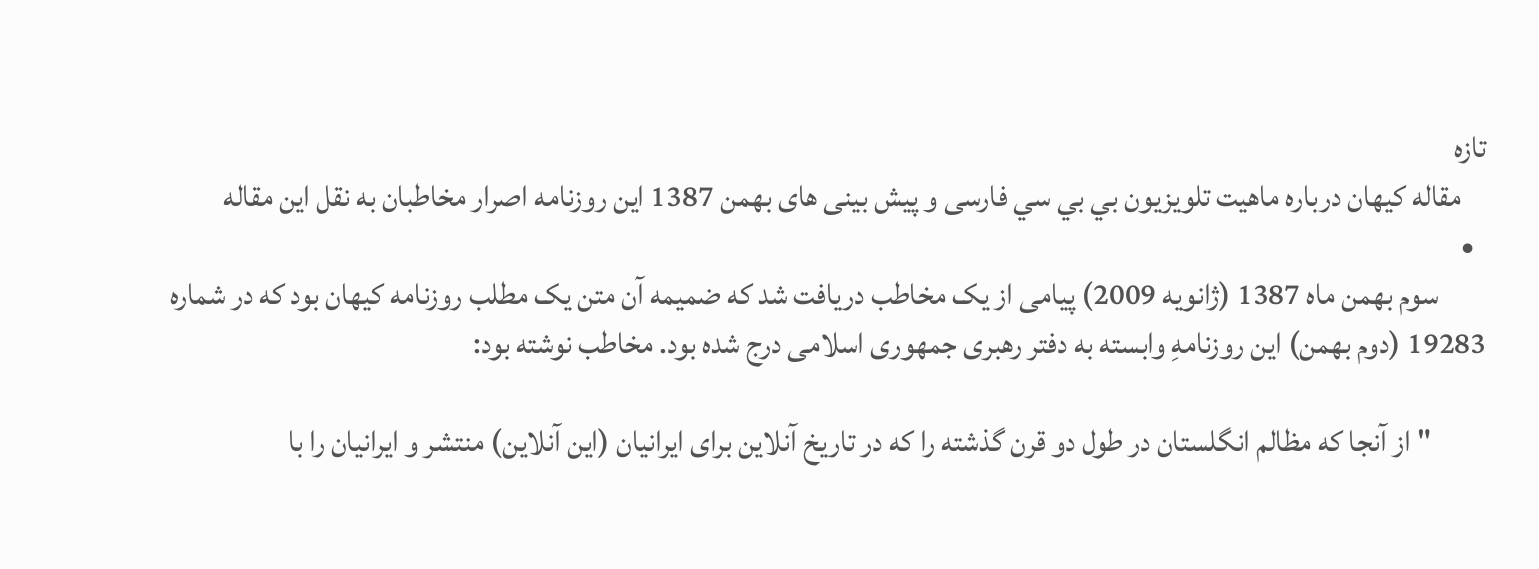تازه
    مقاله کیهان درباره ماهیت تلویزیون بي بي سي فارسی و پیش بینی های بهمن 1387 این روزنامه اصرار مخاطبان به نقل اين مقاله
  •
        سوم بهمن ماه 1387 (ژانویه 2009) پیامی از یک مخاطب دریافت شد که ضمیمه آن متن یک مطلب روزنامه کیهان بود که در شماره 19283 (دوم بهمن) این روزنامهِ وابسته به دفتر رهبری جمهوری اسلامی درج شده بود. مخاطب نوشته بود:

         "از آنجا که مظالم انگلستان در طول دو قرن گذشته را که در تاریخ آنلاین برای ایرانیان (این آنلاین) منتشر و ایرانیان را با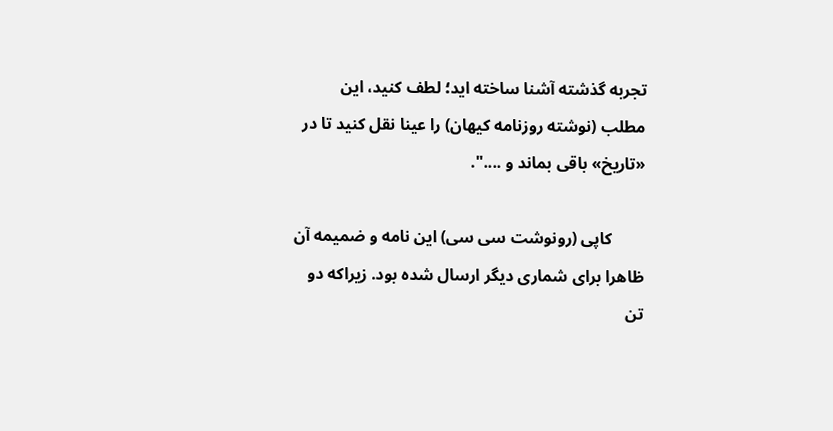تجربه گذشته آشنا ساخته اید؛ لطف کنید، این مطلب (نوشته روزنامه کیهان) را عینا نقل کنید تا در «تاریخ» باقی بماند و ....".

        کاپی (رونوشت سی سی) این نامه و ضمیمه آن ظاهرا برای شماری دیگر ارسال شده بود. زیراکه دو تن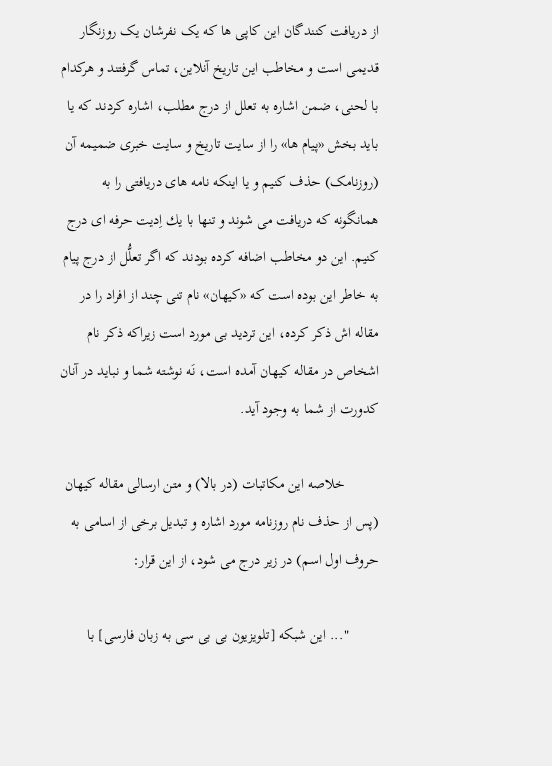از دریافت کنندگان این کاپی ها که یک نفرشان یک روزنگار قدیمی است و مخاطب این تاریخ آنلاین، تماس گرفتند و هرکدام با لحنی، ضمن اشاره به تعلل از درج مطلب، اشاره کردند که یا باید بخش «پیام ها» را از سایت تاریخ و سایت خبری ضمیمه آن (روزنامک) حذف کنیم و یا اینکه نامه های دریافتی را به همانگونه كه دریافت می شوند و تنها با یك اِدیت حرفه ای درج کنیم. این دو مخاطب اضافه کرده بودند که اگر تعلُّل از درج پیام به خاطر این بوده است که «کیهان» نام تنی چند از افراد را در مقاله اش ذکر کرده، این تردید بی مورد است زیراکه ذکر نام اشخاص در مقاله کیهان آمده است، نَه نوشته شما و نباید در آنان کدورت از شما به وجود آید.

         خلاصه این مکاتبات (در بالا) و متن ارسالی مقاله کیهان (پس از حذف نام روزنامه مورد اشاره و تبدیل برخی از اسامی به حروف اول اسم) در زیر درج می شود، از این قرار:

        "... این شبکه [تلویزیون بی بی سی به زبان فارسی] با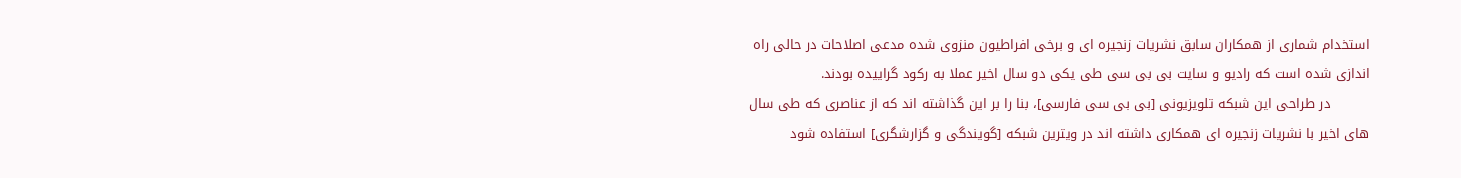استخدام شماری از همکاران سابق نشریات زنجیره ای و برخی افراطیون منزوی شده مدعی اصلاحات در حالی راه اندازی شده است که رادیو و سایت بی بی سی طی یکی دو سال اخیر عملا به رکود گراییده بودند.
         در طراحی این شبکه تلویزیونی [بی بی سی فارسی]، بنا را بر این گذاشته اند که از عناصری که طی سال های اخیر با نشریات زنجیره ای همکاری داشته اند در ویترین شبکه [گویندگی و گزارشگری] استفاده شود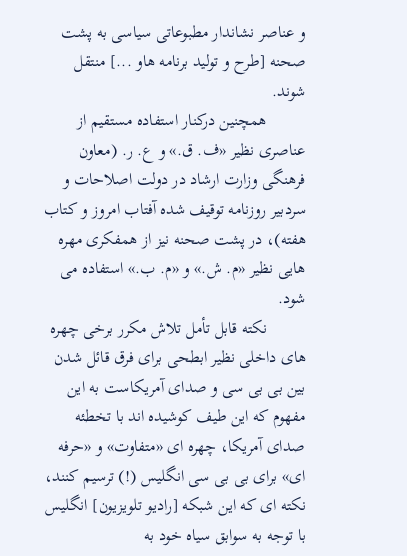و عناصر نشاندار مطبوعاتی سیاسی به پشت صحنه [طرح و تولید برنامه هاو ...] منتقل شوند.
         همچنین درکنار استفاده مستقیم از عناصری نظیر «ف. ق.» و ع. ر. (معاون فرهنگی وزارت ارشاد در دولت اصلاحات و سردبیر روزنامه توقیف شده آفتاب امروز و کتاب هفته)، در پشت صحنه نیز از همفکری مهره هایی نظیر «م. ش.» و «م. ب.» استفاده می شود.
         نکته قابل تأمل تلاش مکرر برخی چهره های داخلی نظیر ابطحی برای فرق قائل شدن بین بی بی سی و صدای آمریکاست به این مفهوم که این طیف کوشیده اند با تخطئه صدای آمریکا، چهره ای «متفاوت» و «حرفه ای» برای بی بی سی انگلیس (!) ترسیم کنند، نکته ای که این شبکه [رادیو تلویزیون] انگلیس با توجه به سوابق سیاه خود به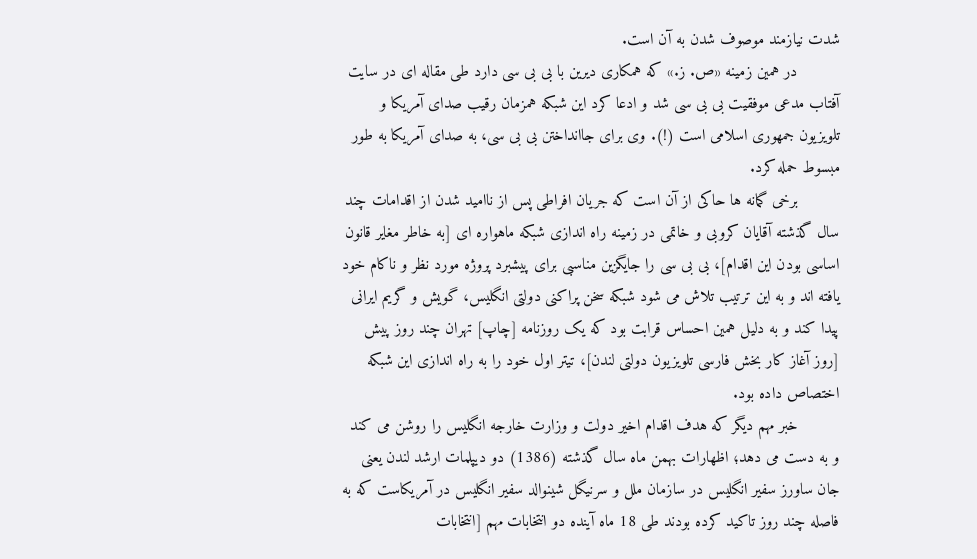شدت نیازمند موصوف شدن به آن است.
         در همین زمینه «ص. ز.» که همکاری دیرین با بی بی سی دارد طی مقاله ای در سایت آفتاب مدعی موفقیت بی بی سی شد و ادعا کرد این شبکه همزمان رقیب صدای آمریکا و تلویزیون جمهوری اسلامی است (!). وی برای جاانداختن بی بی سی، به صدای آمریکا به طور مبسوط حمله کرد.
         برخی گمانه ها حاکی از آن است که جریان افراطی پس از ناامید شدن از اقدامات چند سال گذشته آقایان کروبی و خاتمی در زمینه راه اندازی شبکه ماهواره ای [به خاطر مغایر قانون اساسی بودن این اقدام]، بی بی سی را جایگزین مناسبی برای پیشبرد پروژه مورد نظر و ناکام خود یافته اند و به این ترتیب تلاش می شود شبکه سخن پراکنی دولتی انگلیس، گویش و گریم ایرانی پیدا کند و به دلیل همین احساس قرابت بود که یک روزنامه [چاپ] تهران چند روز پیش [روز آغاز کار بخش فارسی تلویزیون دولتی لندن]، تیتر اول خود را به راه اندازی این شبکه اختصاص داده بود.
         خبر مهم دیگر که هدف اقدام اخیر دولت و وزارت خارجه انگلیس را روشن می کند و به دست می دهد؛ اظهارات بهمن ماه سال گذشته (1386) دو دیپلمات ارشد لندن یعنی جان ساورز سفیر انگلیس در سازمان ملل و سرنیگل شینوالد سفیر انگلیس در آمریکاست که به فاصله چند روز تاکید کرده بودند طی 18 ماه آینده دو انتخابات مهم [انتخابات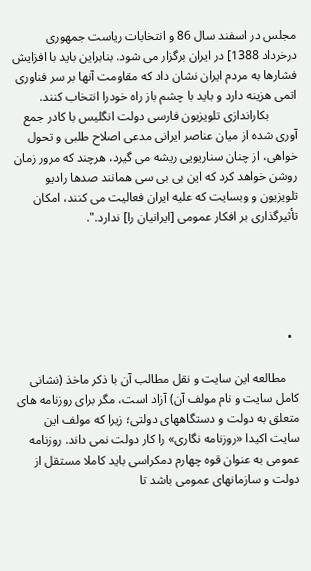مجلس در اسفند سال 86 و انتخابات ریاست جمهوری درخرداد 1388] در ایران برگزار می شود. بنابراین باید با افزایش فشارها به مردم ایران نشان داد که مقاومت آنها بر سر فناوری اتمی هزینه دارد و باید با چشم باز راه خودرا انتخاب کنند.
         بکاراندازی تلویزیون فارسی دولت انگلیس با کادر جمع آوری شده از میان عناصر ایرانی مدعی اصلاح طلبی و تحول خواهی، از چنان سناریویی ریشه می گیرد، هرچند که مرور زمان روشن خواهد کرد که این بی بی سی همانند صدها رادیو تلویزیون و وبسایت که علیه ایران فعالیت می کنند، امکان تأثیرگذاری بر افکار عمومی [ایرانیان را] ندارد.".





  •

    مطالعه این سایت و نقل مطالب آن با ذكر ماخذ (نشانی کامل سایت و نام مولف آن) آزاد است، مگر برای روزنامه های متعلق به دولت و دستگاههای دولتی؛ زیرا كه مولف این سایت اكیدا «روزنامه نگاری» را كار دولت نمی داند. روزنامه عمومی به عنوان قوه چهارم دمكراسی باید كاملا مستقل از دولت و سازمانهای عمومی باشد تا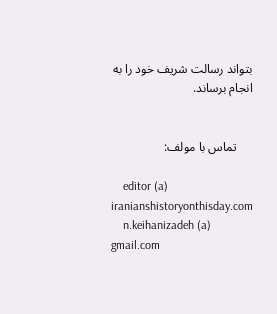بتواند رسالت شریف خود را به انجام برساند.


     تماس با مولف:

    editor (a) iranianshistoryonthisday.com
    n.keihanizadeh (a) gmail.com